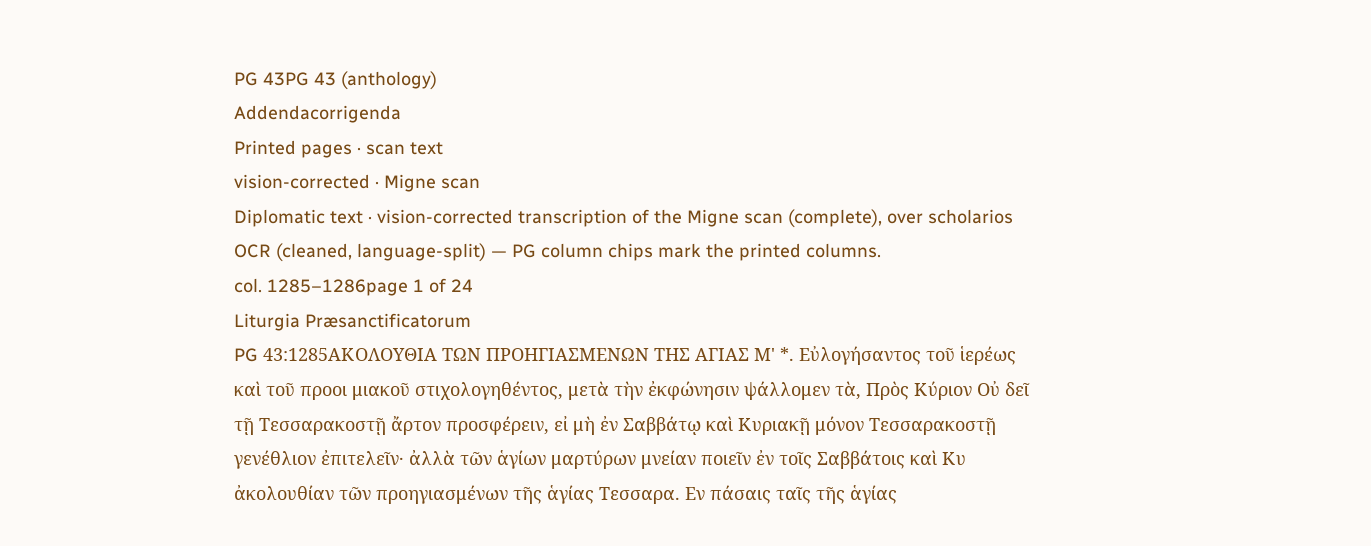PG 43PG 43 (anthology)
Addendacorrigenda
Printed pages · scan text
vision-corrected · Migne scan
Diplomatic text · vision-corrected transcription of the Migne scan (complete), over scholarios OCR (cleaned, language-split) — PG column chips mark the printed columns.
col. 1285–1286page 1 of 24
Liturgia Præsanctificatorum
PG 43:1285ΑΚΟΛΟΥΘΙΑ ΤΩΝ ΠΡΟΗΓΙΑΣΜΕΝΩΝ ΤΗΣ ΑΓΙΑΣ Μ' *. Εὐλογήσαντος τοῦ ἱερέως καὶ τοῦ προοι μιακοῦ στιχολογηθέντος, μετὰ τὴν ἐκφώνησιν ψάλλομεν τὰ, Πρὸς Κύριον Οὐ δεῖ τῇ Τεσσαρακοστῇ ἄρτον προσφέρειν, εἰ μὴ ἐν Σαββάτῳ καὶ Κυριακῇ μόνον Τεσσαρακοστῇ γενέθλιον ἐπιτελεῖν· ἀλλὰ τῶν ἁγίων μαρτύρων μνείαν ποιεῖν ἐν τοῖς Σαββάτοις καὶ Κυ ἀκολουθίαν τῶν προηγιασμένων τῆς ἁγίας Τεσσαρα. Εν πάσαις ταῖς τῆς ἁγίας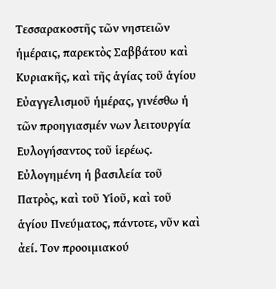Τεσσαρακοστῆς τῶν νηστειῶν ἡμέραις, παρεκτὸς Σαββάτου καὶ Κυριακῆς, καὶ τῆς ἁγίας τοῦ ἁγίου Εὐαγγελισμοῦ ἡμέρας, γινέσθω ἡ τῶν προηγιασμέν νων λειτουργία Ευλογήσαντος τοῦ ἱερέως. Εὐλογημένη ἡ βασιλεία τοῦ Πατρὸς, καὶ τοῦ Υἱοῦ, καὶ τοῦ ἁγίου Πνεύματος, πάντοτε, νῦν καὶ ἀεί. Τον προοιμιακού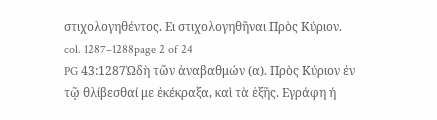στιχολογηθέντος. Ει στιχολογηθῆναι Πρὸς Κύριον.
col. 1287–1288page 2 of 24
PG 43:1287Ὠδὴ τῶν ἀναβαθμών (α). Πρὸς Κύριον ἐν τῷ θλίβεσθαί με ἐκέκραξα, καὶ τὰ ἑξῆς. Εγράφη ή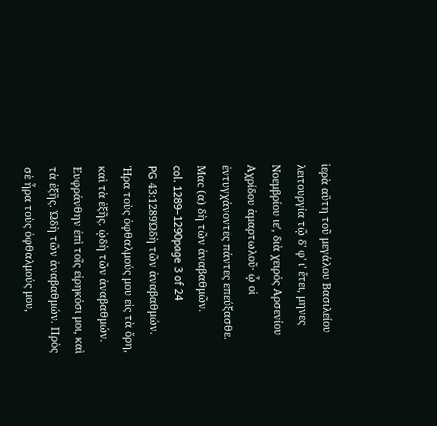ἱερὰ αὕτη τοῦ μεγάλου Βασιλείου λειτουργία τῷ δ' φ' ι' ἔτει, μηνες Νοεμβρίου ιεʹ, διὰ χειρός Αρσενίου Αχρίδου ἁμαρτωλοῦ· ᾧ οἱ ἐντυγχάνοντες πάντες επεύξασθε. Μαc (α) δὴ τῶν ἀναβαθμῶν.
col. 1289–1290page 3 of 24
PG 43:1289Ὠδὴ τῶν ἀναβαθμών. Ήρα τοὺς ὀφθαλμούς μου εἰς τὰ ὄρη, καὶ τὰ ἑξῆς. ᾠδὴ τῶν ἀναβαθμών. Ευφράνθην ἐπὶ τοῖς εἰρηκόσι μοι, καὶ τὰ ἑξῆς. Ὠδὴ τῶν ἀναβαθμών. Πρὸς σὲ ἦρα τοὺς ὀφθαλμούς μου,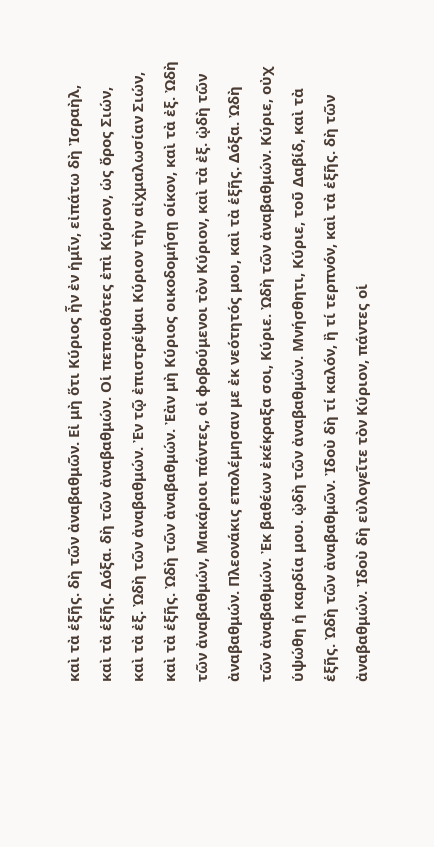καὶ τὰ ἑξῆς. δὴ τῶν ἀναβαθμῶν. Εἰ μὴ ὅτι Κύριος ἦν ἐν ἡμῖν, εἰπάτω δὴ Ἰσραὴλ, καὶ τὰ ἑξῆς. Δόξα. δὴ τῶν ἀναβαθμών. Οἱ πεποιθότες ἐπὶ Κύριον, ὡς ὄρος Σιών, καὶ τὰ ἐξ. Ὠδὴ τῶν ἀναβαθμών. Ἐν τῷ ἐπιστρέψαι Κύριον τὴν αἰχμαλωσίαν Σιών, καὶ τὰ ἑξῆς. Ὠδὴ τῶν ἀναβαθμών. Ἐὰν μὴ Κύριος οικοδομήσῃ οίκον, καὶ τὰ ἐξ. Ὠδὴ τῶν ἀναβαθμών, Μακάριοι πάντες, οἱ φοβούμενοι τὸν Κύριον, καὶ τὰ ἐξ. ᾠδὴ τῶν ἀναβαθμών. Πλεονάκις επολέμησαν με ἐκ νεότητός μου, καὶ τὰ ἑξῆς. Δόξα. Ὠδὴ τῶν ἀναβαθμών. Ἐκ βαθέων ἐκέκραξα σοι, Κύριε. Ὠδὴ τῶν ἀναβαθμών. Κύριε, οὐχ ὑψώθη ἡ καρδία μου. ᾠδὴ τῶν ἀναβαθμών. Μνήσθητι, Κύριε, τοῦ Δαβίδ, καὶ τὰ ἑξῆς. Ὠδὴ τῶν ἀναβαθμῶν. Ἰδοὺ δὴ τί καλόν, ἢ τί τερπνόν, καὶ τὰ ἑξῆς. δὴ τῶν ἀναβαθμών. Ἰδοὺ δὴ εὐλογεῖτε τὸν Κύριον, πάντες οἱ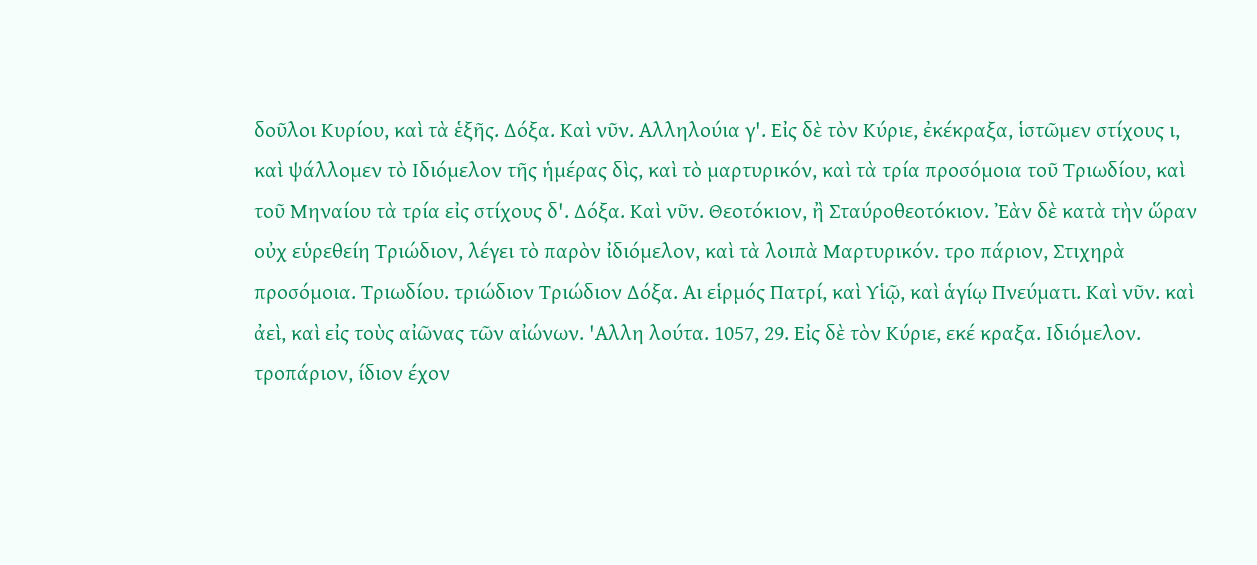δοῦλοι Κυρίου, καὶ τὰ ἑξῆς. Δόξα. Καὶ νῦν. Αλληλούια γ'. Εἰς δὲ τὸν Κύριε, ἐκέκραξα, ἱστῶμεν στίχους ι, καὶ ψάλλομεν τὸ Ιδιόμελον τῆς ἡμέρας δὶς, καὶ τὸ μαρτυρικόν, καὶ τὰ τρία προσόμοια τοῦ Τριωδίου, καὶ τοῦ Μηναίου τὰ τρία εἰς στίχους δ'. Δόξα. Καὶ νῦν. Θεοτόκιον, ἢ Σταύροθεοτόκιον. Ἐὰν δὲ κατὰ τὴν ὥραν οὐχ εὑρεθείη Τριώδιον, λέγει τὸ παρὸν ἰδιόμελον, καὶ τὰ λοιπὰ Μαρτυρικόν. τρο πάριον, Στιχηρὰ προσόμοια. Τριωδίου. τριώδιον Τριώδιον Δόξα. Αι εἱρμός Πατρί, καὶ Υἱῷ, καὶ ἁγίῳ Πνεύματι. Καὶ νῦν. καὶ ἀεὶ, καὶ εἰς τοὺς αἰῶνας τῶν αἰώνων. 'Αλλη λούτα. 1057, 29. Εἰς δὲ τὸν Κύριε, εκέ κραξα. Ιδιόμελον. τροπάριον, ίδιον έχον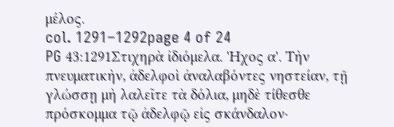μέλος.
col. 1291–1292page 4 of 24
PG 43:1291Στιχηρὰ ἰδιόμελα. 'Ηχος α'. Τὴν πνευματικὴν, ἀδελφοὶ ἀναλαβόντες νηστείαν, τῇ γλώσσῃ μὴ λαλεῖτε τὰ δόλια, μηδὲ τίθεσθε πρόσκομμα τῷ ἀδελφῷ εἰς σκάνδαλον·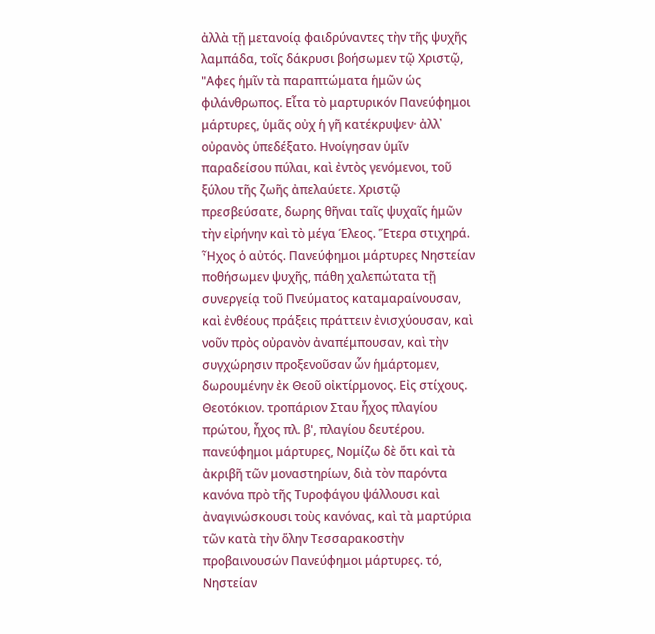ἀλλὰ τῇ μετανοίᾳ φαιδρύναντες τὴν τῆς ψυχῆς λαμπάδα, τοῖς δάκρυσι βοήσωμεν τῷ Χριστῷ, "Αφες ἡμῖν τὰ παραπτώματα ἡμῶν ὡς φιλάνθρωπος. Εἶτα τὸ μαρτυρικόν Πανεύφημοι μάρτυρες, ὑμᾶς οὐχ ἡ γῆ κατέκρυψεν· ἀλλ᾽ οὐρανὸς ὑπεδέξατο. Ηνοίγησαν ὑμῖν παραδείσου πύλαι, καὶ ἐντὸς γενόμενοι, τοῦ ξύλου τῆς ζωῆς ἀπελαύετε. Χριστῷ πρεσβεύσατε, δωρης θῆναι ταῖς ψυχαῖς ἡμῶν τὴν εἰρήνην καὶ τὸ μέγα Έλεος. Ἕτερα στιχηρά. Ἦχος ὁ αὐτός. Πανεύφημοι μάρτυρες Νηστείαν ποθήσωμεν ψυχῆς, πάθη χαλεπώτατα τῇ συνεργείᾳ τοῦ Πνεύματος καταμαραίνουσαν, καὶ ἐνθέους πράξεις πράττειν ἐνισχύουσαν, καὶ νοῦν πρὸς οὐρανὸν ἀναπέμπουσαν, καὶ τὴν συγχώρησιν προξενοῦσαν ὧν ἡμάρτομεν, δωρουμένην ἐκ Θεοῦ οἰκτίρμονος. Εἰς στίχους. Θεοτόκιον. τροπάριον Σταυ ἦχος πλαγίου πρώτου, ἦχος πλ. β', πλαγίου δευτέρου. πανεύφημοι μάρτυρες, Νομίζω δὲ ὅτι καὶ τὰ ἀκριβῆ τῶν μοναστηρίων, διὰ τὸν παρόντα κανόνα πρὸ τῆς Τυροφάγου ψάλλουσι καὶ ἀναγινώσκουσι τοὺς κανόνας, καὶ τὰ μαρτύρια τῶν κατὰ τὴν ὅλην Τεσσαρακοστὴν προβαινουσών Πανεύφημοι μάρτυρες. τό, Νηστείαν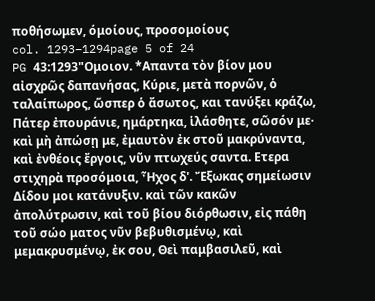ποθήσωμεν, όμοίους, προσομοίους
col. 1293–1294page 5 of 24
PG 43:1293"Ομοιον. *Απαντα τὸν βίον μου αἰσχρῶς δαπανήσας, Κύριε, μετὰ πορνῶν, ὁ ταλαίπωρος, ὥσπερ ὁ ἄσωτος, και τανύξει κράζω, Πάτερ ἐπουράνιε, ημάρτηκα, ἱλάσθητε, σῶσόν με· καὶ μὴ ἀπώσῃ με, ἐμαυτὸν ἐκ στοῦ μακρύναντα, καὶ ἐνθέοις ἔργοις, νῦν πτωχεύς σαντα. Ετερα στιχηρὰ προσόμοια, Ἦχος δ'. Ἔξωκας σημείωσιν Δίδου μοι κατάνυξιν. καὶ τῶν κακῶν ἀπολύτρωσιν, καὶ τοῦ βίου διόρθωσιν, εἰς πάθη τοῦ σώο ματος νῦν βεβυθισμένῳ, καὶ μεμακρυσμένῳ, ἐκ σου, Θεὶ παμβασιλεῦ, καὶ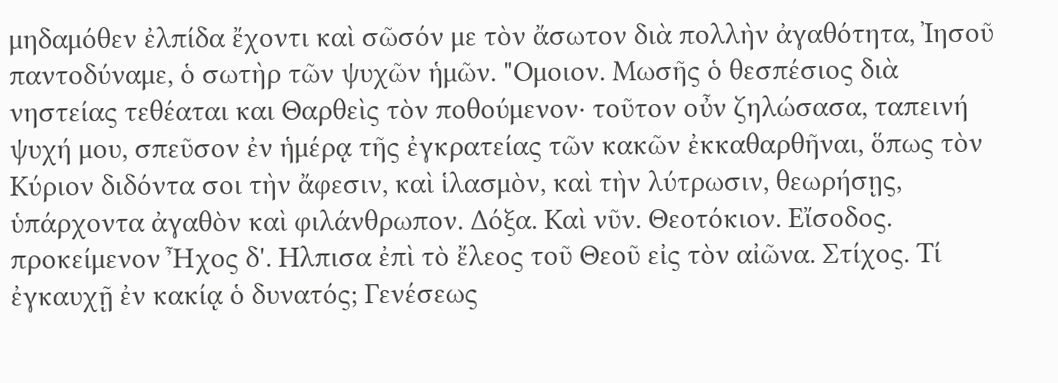μηδαμόθεν ἐλπίδα ἔχοντι καὶ σῶσόν με τὸν ἄσωτον διὰ πολλὴν ἀγαθότητα, Ἰησοῦ παντοδύναμε, ὁ σωτὴρ τῶν ψυχῶν ἡμῶν. "Ομοιον. Μωσῆς ὁ θεσπέσιος διὰ νηστείας τεθέαται και Θαρθεὶς τὸν ποθούμενον· τοῦτον οὖν ζηλώσασα, ταπεινή ψυχή μου, σπεῦσον ἐν ἡμέρᾳ τῆς ἐγκρατείας τῶν κακῶν ἐκκαθαρθῆναι, ὅπως τὸν Κύριον διδόντα σοι τὴν ἄφεσιν, καὶ ἱλασμὸν, καὶ τὴν λύτρωσιν, θεωρήσῃς, ὑπάρχοντα ἀγαθὸν καὶ φιλάνθρωπον. Δόξα. Καὶ νῦν. Θεοτόκιον. Εἴσοδος. προκείμενον Ἦχος δ'. Ηλπισα ἐπὶ τὸ ἔλεος τοῦ Θεοῦ εἰς τὸν αἰῶνα. Στίχος. Τί ἐγκαυχῇ ἐν κακίᾳ ὁ δυνατός; Γενέσεως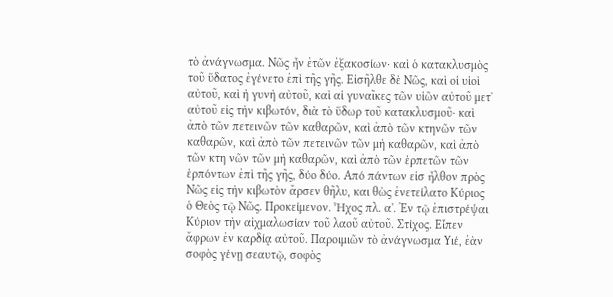τὸ ἀνάγνωσμα. Νῶς ἦν ἐτῶν ἐξακοσίων· καὶ ὁ κατακλυσμὸς τοῦ ὕδατος ἐγένετο ἐπὶ τῆς γῆς. Εἰσῆλθε δὲ Νῶς, καὶ οἱ υἱοὶ αὐτοῦ, καὶ ἡ γυνὴ αὐτοῦ, καὶ αἱ γυναῖκες τῶν υἱῶν αὐτοῦ μετ᾿ αὐτοῦ εἰς τὴν κιβωτόν, διὰ τὸ ὕδωρ τοῦ κατακλυσμοῦ· καὶ ἀπὸ τῶν πετεινῶν τῶν καθαρῶν, καὶ ἀπὸ τῶν κτηνῶν τῶν καθαρῶν, καὶ ἀπὸ τῶν πετεινῶν τῶν μὴ καθαρῶν, καὶ ἀπὸ τῶν κτη νῶν τῶν μὴ καθαρῶν, καὶ ἀπὸ τῶν ἑρπετῶν τῶν ἑρπόντων ἐπὶ τῆς γῆς, δύο δύο. Από πάντων εἰσ ἦλθον πρὸς Νῶς εἰς τὴν κιβωτὸν ἄρσεν θῆλυ, και θὼς ἐνετείλατο Κύριος ὁ Θεὸς τῷ Νῶς. Προκείμενον. Ἦχος πλ. α'. Ἐν τῷ ἐπιστρέψαι Κύριον τὴν αἰχμαλωσίαν τοῦ λαοῦ αὐτοῦ. Στίχος. Εἶπεν ἄφρων ἐν καρδίᾳ αὐτοῦ. Παροιμιῶν τὸ ἀνάγνωσμα Υιέ, ἐὰν σοφὸς γένῃ σεαυτῷ, σοφὸς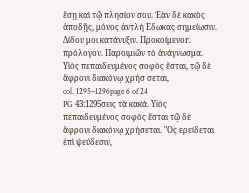ἔσῃ καὶ τῷ πλησίον σου. Ἐὰν δὲ κακὸς ἀποδῇς, μόνος ἀντλή Εδωκας σημείωσιν. Δίδου μοι κατάνυξιν. Προκοίμενor. πρόλογον. Παροιμιῶν τὸ ἀνάγνωσμα. Υἱὸς πεπαιδευμένος σοφὸς ἔσται, τῷ δὲ ἄφρονι διακόνῳ χρήσ σεται,
col. 1295–1296page 6 of 24
PG 43:1295σεις τὰ κακά. Υἱὸς πεπαιδευμένος σοφὸς ἔσται τῷ δὲ ἄφρονι διακόνῳ χρήσεται. "Ος ερείδεται ἐπὶ ψεύδεσιν,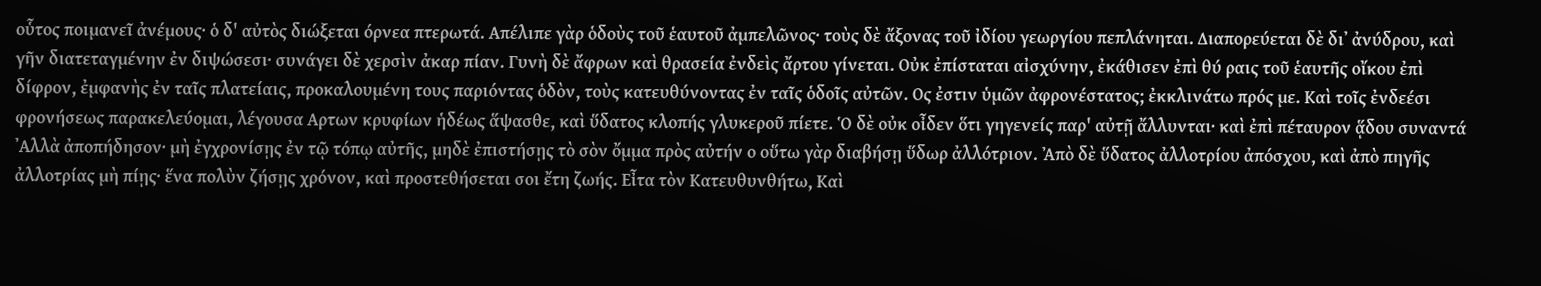οὗτος ποιμανεῖ ἀνέμους· ὁ δ' αὐτὸς διώξεται όρνεα πτερωτά. Απέλιπε γὰρ ὁδοὺς τοῦ ἑαυτοῦ ἀμπελῶνος· τοὺς δὲ ἄξονας τοῦ ἰδίου γεωργίου πεπλάνηται. Διαπορεύεται δὲ δι᾿ ἀνύδρου, καὶ γῆν διατεταγμένην ἐν διψώσεσι· συνάγει δὲ χερσὶν ἀκαρ πίαν. Γυνὴ δὲ ἄφρων καὶ θρασεία ἐνδεὶς ἄρτου γίνεται. Οὐκ ἐπίσταται αἰσχύνην, ἐκάθισεν ἐπὶ θύ ραις τοῦ ἑαυτῆς οἴκου ἐπὶ δίφρον, ἐμφανὴς ἐν ταῖς πλατείαις, προκαλουμένη τους παριόντας ὁδὸν, τοὺς κατευθύνοντας ἐν ταῖς ὁδοῖς αὐτῶν. Ος ἐστιν ὑμῶν ἀφρονέστατος; ἐκκλινάτω πρός με. Καὶ τοῖς ἐνδεέσι φρονήσεως παρακελεύομαι, λέγουσα Αρτων κρυφίων ἡδέως ἅψασθε, καὶ ὕδατος κλοπής γλυκεροῦ πίετε. Ὁ δὲ οὐκ οἶδεν ὅτι γηγενείς παρ' αὐτῇ ἄλλυνται· καὶ ἐπὶ πέταυρον ᾅδου συναντά ᾿Αλλὰ ἀποπήδησον· μὴ ἐγχρονίσῃς ἐν τῷ τόπῳ αὐτῆς, μηδὲ ἐπιστήσῃς τὸ σὸν ὄμμα πρὸς αὐτήν ο οὕτω γὰρ διαβήσῃ ὕδωρ ἀλλότριον. Ἀπὸ δὲ ὕδατος ἀλλοτρίου ἀπόσχου, καὶ ἀπὸ πηγῆς ἀλλοτρίας μὴ πίῃς· ἕνα πολὺν ζήσῃς χρόνον, καὶ προστεθήσεται σοι ἔτη ζωής. Εἶτα τὸν Κατευθυνθήτω, Καὶ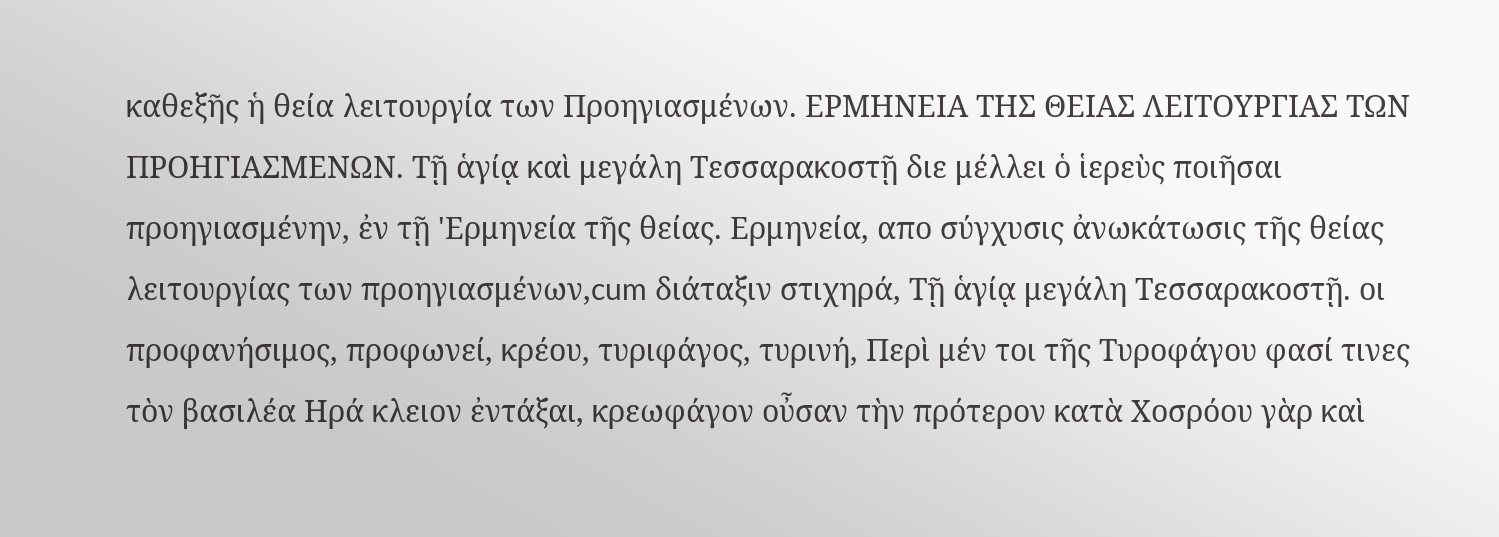καθεξῆς ἡ θεία λειτουργία των Προηγιασμένων. ΕΡΜΗΝΕΙΑ ΤΗΣ ΘΕΙΑΣ ΛΕΙΤΟΥΡΓΙΑΣ ΤΩΝ ΠΡΟΗΓΙΑΣΜΕΝΩΝ. Τῇ ἁγίᾳ καὶ μεγάλη Τεσσαρακοστῇ διε μέλλει ὁ ἱερεὺς ποιῆσαι προηγιασμένην, ἐν τῇ 'Ερμηνεία τῆς θείας. Ερμηνεία, απο σύγχυσις ἀνωκάτωσις τῆς θείας λειτουργίας των προηγιασμένων,cum διάταξιν στιχηρά, Τῇ ἁγίᾳ μεγάλη Τεσσαρακοστῇ. οι προφανήσιμος, προφωνεί, κρέου, τυριφάγος, τυρινή, Περὶ μέν τοι τῆς Τυροφάγου φασί τινες τὸν βασιλέα Ηρά κλειον ἐντάξαι, κρεωφάγον οὖσαν τὴν πρότερον κατὰ Χοσρόου γὰρ καὶ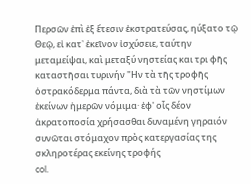Περσῶν ἐπὶ ἐξ ἔτεσιν ἐκστρατεύσας, ηύξατο τῷ Θεῷ, εἰ κατ᾽ ἐκεῖνον ἰσχύσειε, ταύτην μεταμείψαι, καὶ μεταξύ νηστείας και τρι φῆς καταστῆσαι τυρινήν "Ην τὰ τῆς τροφῆς ὀστρακόδερμα πάντα, διὰ τὰ τῶν νηστίμων ἐκείνων ἡμερῶν νόμιμα· ἐφ' οἷς δέον ἀκρατοποσία χρήσασθαι δυναμένη γηραιόν συνῶται στόμαχον πρὸς κατεργασίας της σκληροτέρας εκείνης τροφής
col.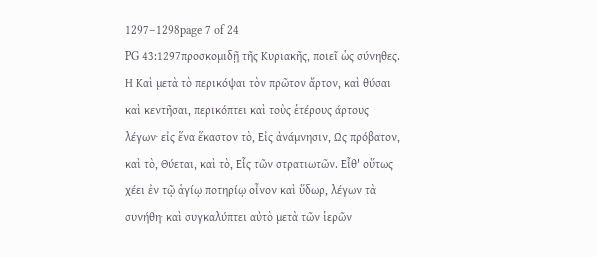1297–1298page 7 of 24
PG 43:1297προσκομιδῇ τῆς Κυριακῆς, ποιεῖ ὡς σύνηθες. Η Καὶ μετὰ τὸ περικόψαι τὸν πρῶτον ἄρτον, καὶ θύσαι καὶ κεντῆσαι, περικόπτει καὶ τοὺς ἑτέρους άρτους λέγων· εἰς ἕνα ἕκαστον τὸ, Εἰς ἀνάμνησιν, Ως πρόβατον, καὶ τὸ, Θύεται, καὶ τὸ, Εἷς τῶν στρατιωτῶν. Εἶθ' οὕτως χέει ἐν τῷ ἁγίῳ ποτηρίῳ οἶνον καὶ ὕδωρ, λέγων τὰ συνήθη· καὶ συγκαλύπτει αὐτὸ μετὰ τῶν ἱερῶν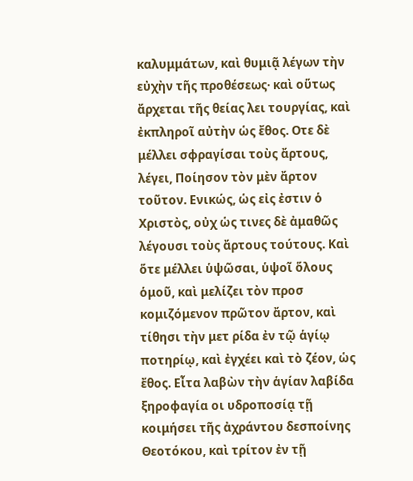καλυμμάτων, καὶ θυμιᾷ λέγων τὴν εὐχὴν τῆς προθέσεως· καὶ οὕτως ἄρχεται τῆς θείας λει τουργίας, καὶ ἐκπληροῖ αὐτὴν ὡς ἔθος. Οτε δὲ μέλλει σφραγίσαι τοὺς ἄρτους, λέγει, Ποίησον τὸν μὲν ἄρτον τοῦτον. Ενικώς, ὡς εἰς ἐστιν ὁ Χριστὸς, οὐχ ὡς τινες δὲ ἀμαθῶς λέγουσι τοὺς ἄρτους τούτους. Καὶ ὅτε μέλλει ὑψῶσαι, ὑψοῖ ὅλους ὁμοῦ, καὶ μελίζει τὸν προσ κομιζόμενον πρῶτον ἄρτον, καὶ τίθησι τὴν μετ ρίδα ἐν τῷ ἁγίῳ ποτηρίῳ, καὶ ἐγχέει καὶ τὸ ζέον, ὡς ἔθος. Εἶτα λαβὼν τὴν ἁγίαν λαβίδα ξηροφαγία οι υδροποσίᾳ τῇ κοιμήσει τῆς ἀχράντου δεσποίνης Θεοτόκου, καὶ τρίτον ἐν τῇ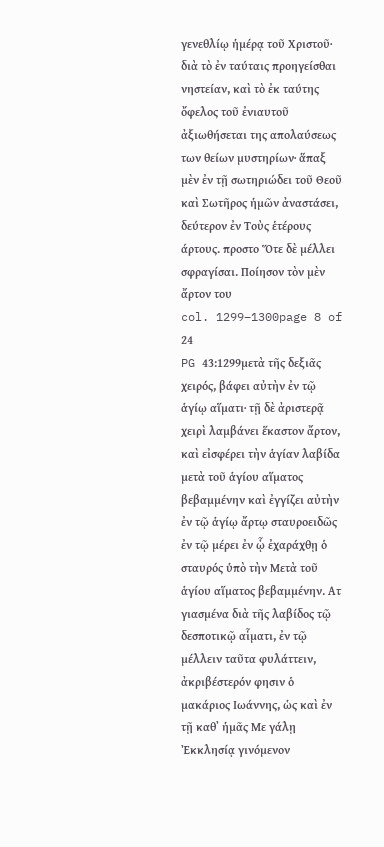γενεθλίῳ ἡμέρᾳ τοῦ Χριστοῦ· διὰ τὸ ἐν ταύταις προηγείσθαι νηστείαν, καὶ τὸ ἐκ ταύτης ὄφελος τοῦ ἐνιαυτοῦ ἀξιωθήσεται της απολαύσεως των θείων μυστηρίων· ἅπαξ μὲν ἐν τῇ σωτηριώδει τοῦ Θεοῦ καὶ Σωτῆρος ἡμῶν ἀναστάσει, δεύτερον ἐν Τοὺς ἑτέρους άρτους. προστο Ὅτε δὲ μέλλει σφραγίσαι. Ποίησον τὸν μὲν ἄρτον του
col. 1299–1300page 8 of 24
PG 43:1299μετὰ τῆς δεξιᾶς χειρός, βάφει αὐτὴν ἐν τῷ ἁγίῳ αἵματι· τῇ δὲ ἀριστερᾷ χειρὶ λαμβάνει ἕκαστον ἄρτον, καὶ εἰσφέρει τὴν ἁγίαν λαβίδα μετὰ τοῦ ἁγίου αἵματος βεβαμμένην καὶ ἐγγίζει αὐτὴν ἐν τῷ ἁγίῳ ἄρτῳ σταυροειδῶς ἐν τῷ μέρει ἐν ᾧ ἐχαράχθῃ ὁ σταυρός ὑπὸ τὴν Μετὰ τοῦ ἁγίου αἵματος βεβαμμένην. Ατ γιασμένα διὰ τῆς λαβίδος τῷ δεσποτικῷ αἷματι, ἐν τῷ μέλλειν ταῦτα φυλάττειν, ἀκριβέστερόν φησιν ὁ μακάριος Ιωάννης, ὡς καὶ ἐν τῇ καθ᾿ ἡμᾶς Με γάλῃ Ἐκκλησίᾳ γινόμενον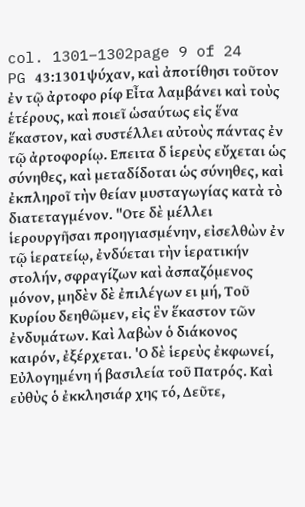col. 1301–1302page 9 of 24
PG 43:1301ψύχαν, καὶ ἀποτίθησι τοῦτον ἐν τῷ ἀρτοφο ρίφ Εἶτα λαμβάνει καὶ τοὺς ἑτέρους, καὶ ποιεῖ ὡσαύτως εἰς ἕνα ἕκαστον, καὶ συστέλλει αὐτοὺς πάντας ἐν τῷ ἀρτοφορίῳ. Επειτα δ ἱερεὺς εὔχεται ὡς σύνηθες, καὶ μεταδίδοται ὡς σύνηθες, καὶ ἐκπληροῖ τὴν θείαν μυσταγωγίας κατὰ τὸ διατεταγμένον. "Οτε δὲ μέλλει ἱερουργῆσαι προηγιασμένην, εἰσελθὼν ἐν τῷ ἱερατείῳ, ἐνδύεται τὴν ἱερατικήν στολήν, σφραγίζων καὶ ἀσπαζόμενος μόνον, μηδὲν δὲ ἐπιλέγων ει μή, Τοῦ Κυρίου δεηθῶμεν, εἰς ἓν ἕκαστον τῶν ἐνδυμάτων. Καὶ λαβὼν ὁ διάκονος καιρόν, ἐξέρχεται. 'Ο δὲ ἱερεὺς ἐκφωνεί, Εὐλογημένη ή βασιλεία τοῦ Πατρός. Καὶ εὐθὺς ὁ ἐκκλησιάρ χης τό, Δεῦτε,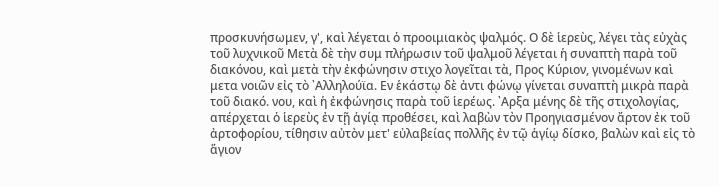προσκυνήσωμεν, γ', καὶ λέγεται ὁ προοιμιακὸς ψαλμός. Ο δὲ ἱερεὺς, λέγει τὰς εὐχὰς τοῦ λυχνικοῦ Μετὰ δὲ τὴν συμ πλήρωσιν τοῦ ψαλμοῦ λέγεται ἡ συναπτὴ παρὰ τοῦ διακόνου, καὶ μετὰ τὴν ἐκφώνησιν στιχο λογεῖται τὰ, Προς Κύριον, γινομένων καὶ μετα νοιῶν εἰς τὸ ᾿Αλληλούϊα. Εν ἑκάστῳ δὲ ἀντι φώνῳ γίνεται συναπτὴ μικρὰ παρὰ τοῦ διακό. νου, καὶ ἡ ἐκφώνησις παρὰ τοῦ ἱερέως. ᾿Αρξα μένης δὲ τῆς στιχολογίας, απέρχεται ὁ ἱερεὺς ἐν τῇ ἁγίᾳ προθέσει, καὶ λαβὼν τὸν Προηγιασμένον ἄρτον ἐκ τοῦ ἀρτοφορίου, τίθησιν αὐτὸν μετ' εὐλαβείας πολλῆς ἐν τῷ ἁγίῳ δίσκο, βαλὼν καὶ εἰς τὸ ἅγιον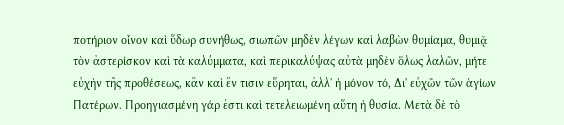ποτήριον οἶνον καὶ ὕδωρ συνήθως, σιωπῶν μηδὲν λέγων καὶ λαβὼν θυμίαμα, θυμιᾷ τὸν ἀστερίσκον καὶ τὰ καλύμματα, καὶ περικαλύψας αὐτὰ μηδὲν ὅλως λαλῶν, μήτε εὐχὴν τῆς προθέσεως, κἂν καὶ ἔν τισιν εὕρηται, ἀλλ' ἡ μόνον τό, Δι' εὐχῶν τῶν ἁγίων Πατέρων. Προηγιασμένη γάρ ἐστι καὶ τετελειωμένη αὕτη ἡ θυσία. Μετὰ δὲ τὸ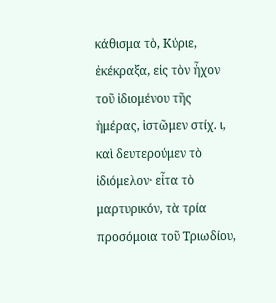κάθισμα τὸ, Κύριε, ἐκέκραξα, εἰς τὸν ἦχον τοῦ ἰδιομένου τῆς ἡμέρας, ἱστῶμεν στίχ. ι, καὶ δευτερούμεν τὸ ἰδιόμελον· εἶτα τὸ μαρτυρικόν, τὰ τρία προσόμοια τοῦ Τριωδίου,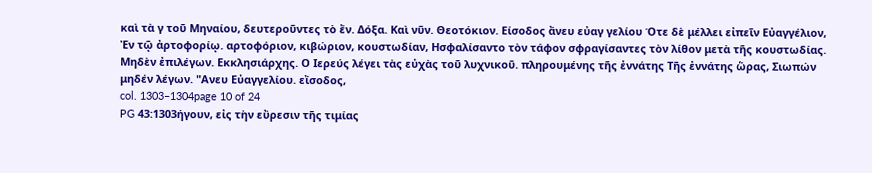καὶ τὰ γ τοῦ Μηναίου, δευτεροῦντες τὸ ἔν. Δόξα. Καὶ νῦν. Θεοτόκιον. Είσοδος ἄνευ εὐαγ γελίου Ότε δὲ μέλλει εἰπεῖν Εὐαγγέλιον, Ἐν τῷ ἀρτοφορίῳ. αρτοφόριον, κιβώριον, κουστωδίαν, Ησφαλίσαντο τὸν τάφον σφραγίσαντες τὸν λίθον μετὰ τῆς κουστωδίας. Μηδὲν ἐπιλέγων. Εκκλησιάρχης. Ο Ιερεύς λέγει τὰς εὐχὰς τοῦ λυχνικοῦ. πληρουμένης τῆς ἐννάτης Τῆς ἐννάτης ὥρας, Σιωπών μηδέν λέγων. "Ανευ Εὐαγγελίου. εἴσοδος,
col. 1303–1304page 10 of 24
PG 43:1303ήγουν, εἰς τὴν εὔρεσιν τῆς τιμίας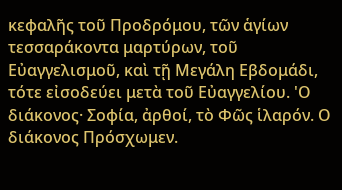κεφαλῆς τοῦ Προδρόμου, τῶν ἁγίων τεσσαράκοντα μαρτύρων, τοῦ Εὐαγγελισμοῦ, καὶ τῇ Μεγάλη Εβδομάδι, τότε εἰσοδεύει μετὰ τοῦ Εὐαγγελίου. 'Ο διάκονος· Σοφία, ἀρθοί, τὸ Φῶς ἱλαρόν. Ο διάκονος Πρόσχωμεν.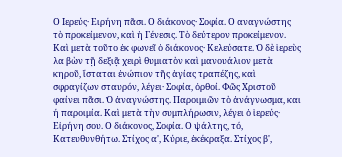Ο Ιερεύς· Ειρήνη πᾶσι. Ο διάκονος· Σοφία. Ο αναγνώστης τὸ προκείμενον, καὶ ἡ Γένεσις. Τὸ δεύτερον προκείμενον. Καὶ μετὰ τοῦτο ἐκ φωνεῖ ὁ διάκονος· Κελεύσατε. Ὁ δὲ ἱερεὺς λα βὼν τῇ δεξιᾷ χειρὶ θυμιατὸν καὶ μανουάλιον μετὰ κηροῦ, ἵσταται ἐνώπιον τῆς ἁγίας τραπέζης, καὶ σφραγίζων σταυρόν, λέγει· Σοφία, ὀρθοί. Φῶς Χριστοῦ φαίνει πᾶσι. Ὁ ἀναγνώστης. Παροιμιῶν τὸ ἀνάγνωσμα, και ή παροιμία. Καὶ μετὰ τὴν συμπλήρωσιν, λέγει ὁ ἱερεύς· Εἰρήνη σου. Ο διάκονος, Σοφία. Ο ψάλτης, τό, Κατευθυνθήτω. Στίχος α', Κύριε, ἐκέκραξα. Στίχος β',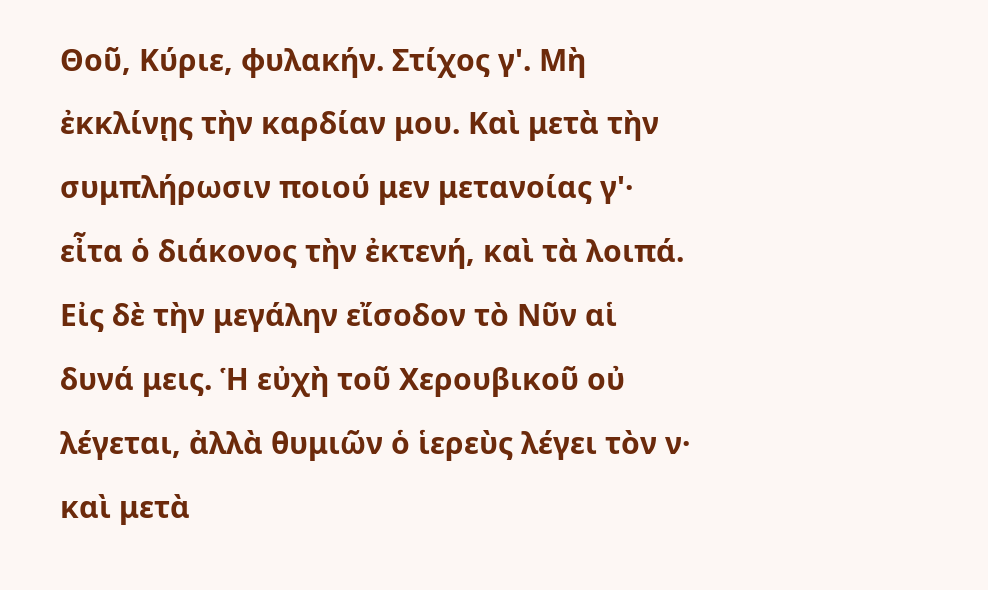Θοῦ, Κύριε, φυλακήν. Στίχος γ'. Μὴ ἐκκλίνῃς τὴν καρδίαν μου. Καὶ μετὰ τὴν συμπλήρωσιν ποιού μεν μετανοίας γ'· εἶτα ὁ διάκονος τὴν ἐκτενή, καὶ τὰ λοιπά. Εἰς δὲ τὴν μεγάλην εἴσοδον τὸ Νῦν αἱ δυνά μεις. Ἡ εὐχὴ τοῦ Χερουβικοῦ οὐ λέγεται, ἀλλὰ θυμιῶν ὁ ἱερεὺς λέγει τὸν ν· καὶ μετὰ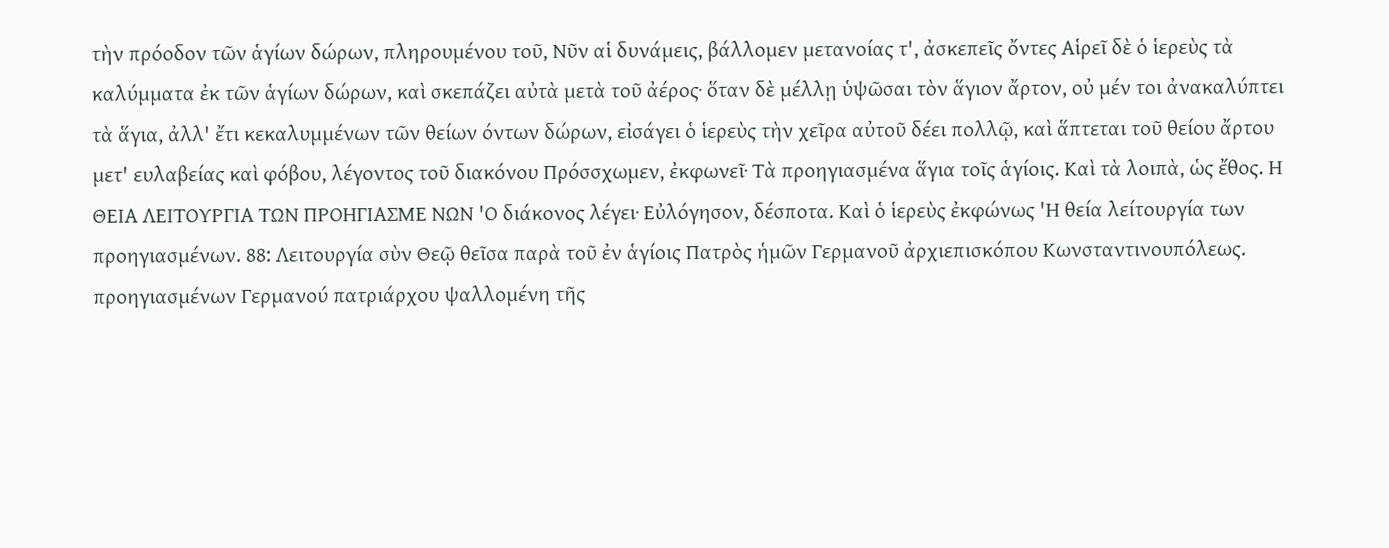τὴν πρόοδον τῶν ἁγίων δώρων, πληρουμένου τοῦ, Νῦν αἱ δυνάμεις, βάλλομεν μετανοίας τ', ἀσκεπεῖς ὄντες Αἱρεῖ δὲ ὁ ἱερεὺς τὰ καλύμματα ἐκ τῶν ἁγίων δώρων, καὶ σκεπάζει αὐτὰ μετὰ τοῦ ἀέρος· ὅταν δὲ μέλλῃ ὑψῶσαι τὸν ἅγιον ἄρτον, οὐ μέν τοι ἀνακαλύπτει τὰ ἅγια, ἀλλ' ἔτι κεκαλυμμένων τῶν θείων όντων δώρων, εἰσάγει ὁ ἱερεὺς τὴν χεῖρα αὐτοῦ δέει πολλῷ, καὶ ἅπτεται τοῦ θείου ἄρτου μετ' ευλαβείας καὶ φόβου, λέγοντος τοῦ διακόνου Πρόσσχωμεν, ἐκφωνεῖ· Τὰ προηγιασμένα ἅγια τοῖς ἁγίοις. Καὶ τὰ λοιπὰ, ὡς ἔθος. Η ΘΕΙΑ ΛΕΙΤΟΥΡΓΙΑ ΤΩΝ ΠΡΟΗΓΙΑΣΜΕ ΝΩΝ 'Ο διάκονος λέγει· Εὐλόγησον, δέσποτα. Καὶ ὁ ἱερεὺς ἐκφώνως 'Η θεία λείτουργία των προηγιασμένων. 88: Λειτουργία σὺν Θεῷ θεῖσα παρὰ τοῦ ἐν ἁγίοις Πατρὸς ἡμῶν Γερμανοῦ ἀρχιεπισκόπου Κωνσταντινουπόλεως. προηγιασμένων Γερμανού πατριάρχου ψαλλομένη τῆς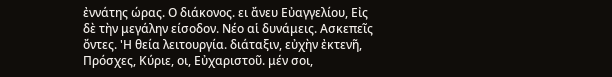ἐννάτης ώρας. Ο διάκονος. ει ἄνευ Εὐαγγελίου, Εἰς δὲ τὴν μεγάλην είσοδον. Νέο αἱ δυνάμεις. Ασκεπεῖς ὄντες. 'Η θεία λειτουργία. διάταξιν, εὐχὴν ἐκτενῆ, Πρόσχες, Κύριε, οι, Εὐχαριστοῦ. μέν σοι,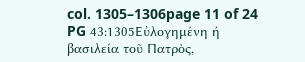col. 1305–1306page 11 of 24
PG 43:1305Εὐλογημένη ή βασιλεία τοῦ Πατρὸς,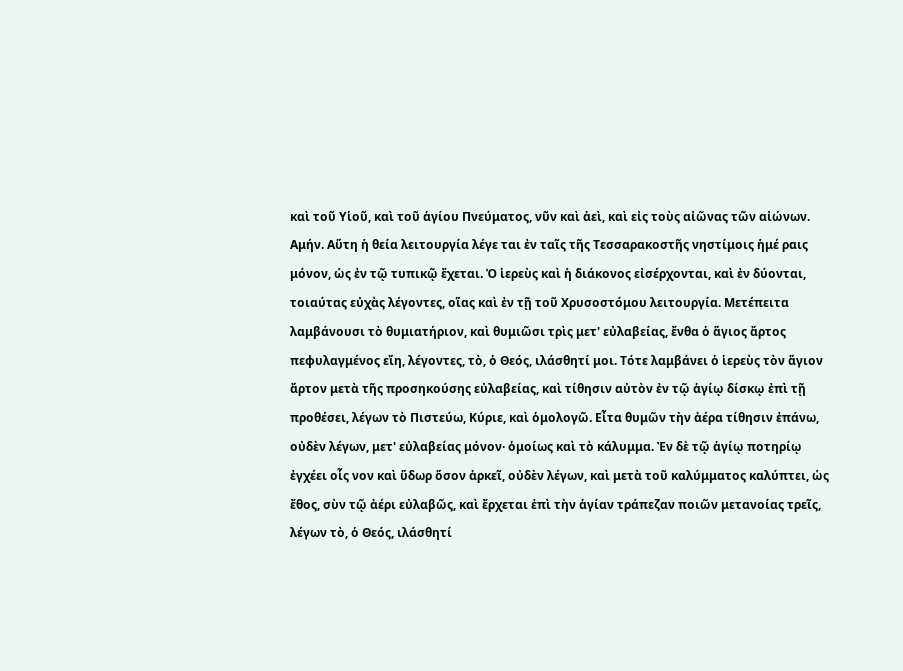καὶ τοῦ Υἱοῦ, καὶ τοῦ ἁγίου Πνεύματος, νῦν καὶ ἀεὶ, καὶ εἰς τοὺς αἰῶνας τῶν αἰώνων. Αμήν. Αὕτη ἡ θεία λειτουργία λέγε ται ἐν ταῖς τῆς Τεσσαρακοστῆς νηστίμοις ἡμέ ραις μόνον, ὡς ἐν τῷ τυπικῷ ἔχεται. Ὁ ἱερεὺς καὶ ἡ διάκονος εἰσέρχονται, καὶ ἐν δύονται, τοιαύτας εὐχὰς λέγοντες, οἵας καὶ ἐν τῇ τοῦ Χρυσοστόμου λειτουργία. Μετέπειτα λαμβάνουσι τὸ θυμιατήριον, καὶ θυμιῶσι τρὶς μετ' εὐλαβείας, ἔνθα ὁ ἅγιος ἄρτος πεφυλαγμένος εἴη, λέγοντες, τὸ, ὁ Θεός, ιλάσθητί μοι. Τότε λαμβάνει ὁ ἱερεὺς τὸν ἅγιον ἄρτον μετὰ τῆς προσηκούσης εὐλαβείας, καὶ τίθησιν αὐτὸν ἐν τῷ ἁγίῳ δίσκῳ ἐπὶ τῇ προθέσει, λέγων τὸ Πιστεύω, Κύριε, καὶ ὁμολογῶ. Εἶτα θυμῶν τὴν ἀέρα τίθησιν ἐπάνω, οὐδὲν λέγων, μετ' εὐλαβείας μόνον· ὁμοίως καὶ τὸ κάλυμμα. Ἐν δὲ τῷ ἁγίῳ ποτηρίῳ ἐγχέει οἷς νον καὶ ὕδωρ ὅσον ἀρκεῖ, οὐδὲν λέγων, καὶ μετὰ τοῦ καλύμματος καλύπτει, ὡς ἔθος, σὺν τῷ ἀέρι εὐλαβῶς, καὶ ἔρχεται ἐπὶ τὴν ἁγίαν τράπεζαν ποιῶν μετανοίας τρεῖς, λέγων τὸ, ὁ Θεός, ιλάσθητί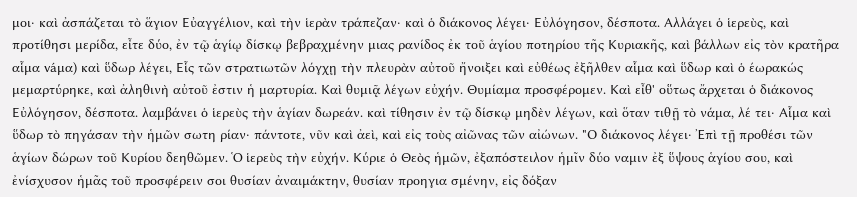μοι· καὶ ἀσπάζεται τὸ ἅγιον Εὐαγγέλιον, καὶ τὴν ἱερὰν τράπεζαν· καὶ ὁ διάκονος λέγει· Εὐλόγησον, δέσποτα. Αλλάγει ὁ ἱερεὺς, καὶ προτίθησι μερίδα, εἶτε δύο, ἐν τῷ ἁγίῳ δίσκῳ βεβραχμένην μιας ρανίδος ἐκ τοῦ ἁγίου ποτηρίου τῆς Κυριακῆς, καὶ βάλλων εἰς τὸν κρατῆρα αἷμα váμα) καὶ ὕδωρ λέγει, Εἷς τῶν στρατιωτῶν λόγχῃ τὴν πλευρὰν αὐτοῦ ἤνοιξει καὶ εὐθέως ἐξῆλθεν αἷμα καὶ ὕδωρ καὶ ὁ έωρακώς μεμαρτύρηκε, καὶ ἀληθινὴ αὐτοῦ ἐστιν ἡ μαρτυρία. Καὶ θυμιᾷ λέγων εὐχήν. Θυμίαμα προσφέρομεν. Καὶ εἶθ' οὕτως ἄρχεται ὁ διάκονος Εὐλόγησον, δέσποτα. λαμβάνει ὁ ἱερεὺς τὴν ἁγίαν δωρεάν. καὶ τίθησιν ἐν τῷ δίσκῳ μηδὲν λέγων, καὶ ὅταν τιθῇ τὸ νάμα, λέ τει· Αἷμα καὶ ὕδωρ τὸ πηγάσαν τὴν ἡμῶν σωτη ρίαν· πάντοτε, νῦν καὶ ἀεὶ, καὶ εἰς τοὺς αἰῶνας τῶν αἰώνων. "Ο διάκονος λέγει· Ἐπὶ τῇ προθέσι τῶν ἁγίων δώρων τοῦ Κυρίου δεηθῶμεν. Ὁ ἱερεὺς τὴν εὐχήν. Κύριε ὁ Θεὸς ἡμῶν, ἐξαπόστειλον ἡμῖν δύο ναμιν ἐξ ὕψους ἁγίου σου, καὶ ἐνίσχυσον ἡμᾶς τοῦ προσφέρειν σοι θυσίαν ἀναιμάκτην, θυσίαν προηγια σμένην, εἰς δόξαν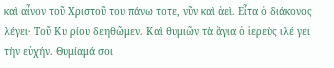καὶ αἶνον τοῦ Χριστοῦ του πάνω τοτε, νῦν καὶ ἀεὶ. Εἶτα ὁ διάκονος λέγει· Τοῦ Κυ ρίου δεηθῶμεν. Καὶ θυμιῶν τὰ ἅγια ὁ ἱερεὺς ιλέ γει τὴν εὐχήν. Θυμίαμά σοι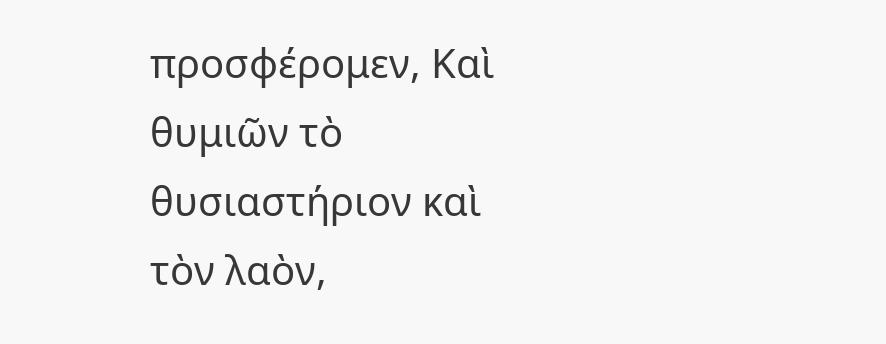προσφέρομεν, Καὶ θυμιῶν τὸ θυσιαστήριον καὶ τὸν λαὸν,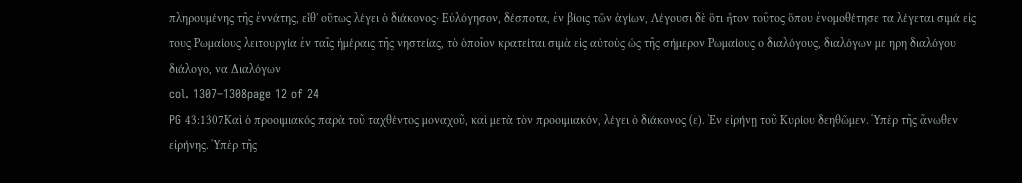πληρουμένης τῆς ἐννάτης, εἶθ' οὕτως λέγει ὁ διάκονος· Εὐλόγησον, δέσποτα, ἐν βίοις τῶν ἁγίων, Λέγουσι δὲ ὅτι ἦτον τοῦτος ὅπου ἐνομοθέτησε τα λέγεται σιμά εἰς τους Ρωμαίους λειτουργία ἐν ταῖς ἡμέραις τῆς νηστείας, τὸ ὁποῖον κρατείται σιμὰ εἰς αὐτοὺς ὡς τῆς σήμερον Ρωμαίους ο διαλόγους, διαλόγων με ηρη διαλόγου διάλογο, να Διαλόγων
col. 1307–1308page 12 of 24
PG 43:1307Καὶ ὁ προοιμιακός παρὰ τοῦ ταχθέντος μοναχοῦ, καὶ μετὰ τὸν προοιμιακόν, λέγει ὁ διάκονος (ε). Ἐν εἰρήνῃ τοῦ Κυρίου δεηθῶμεν. Ὑπὲρ τῆς ἄνωθεν εἰρήνης. Ὑπὲρ τῆς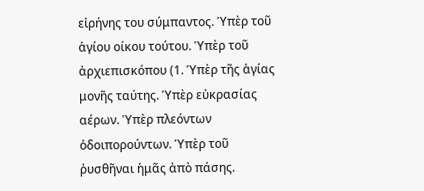εἰρήνης του σύμπαντος. Ὑπὲρ τοῦ ἁγίου οίκου τούτου. Ὑπὲρ τοῦ ἀρχιεπισκόπου (1. Ὑπὲρ τῆς ἁγίας μονῆς ταύτης. Ὑπὲρ εὐκρασίας αέρων. Ὑπὲρ πλεόντων ὁδοιπορούντων. Ὑπὲρ τοῦ ῥυσθῆναι ἡμᾶς ἀπὸ πάσης.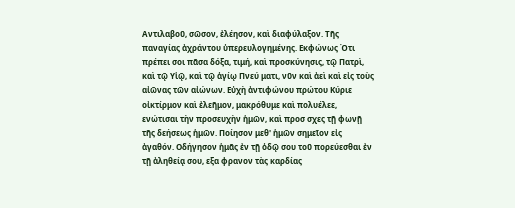Αντιλαβοῦ, σῶσον, ἐλέησον, καὶ διαφύλαξον. Τῆς παναγίας ἀχράντου ὑπερευλογημένης. Εκφώνως Ότι πρέπει σοι πᾶσα δόξα, τιμή, καὶ προσκύνησις, τῷ Πατρὶ, καὶ τῷ Υἱῷ, καὶ τῷ ἁγίῳ Πνεύ ματι, νῦν καὶ ἀεὶ καὶ εἰς τοὺς αἰῶνας τῶν αἰώνων. Εὐχὴ ἀντιφώνου πρώτου Κύριε οἰκτίρμον καὶ ἐλεῆμον, μακρόθυμε καὶ πολυέλεε, ενώτισαι τὴν προσευχὴν ἡμῶν, καὶ προσ σχες τῇ φωνῇ τῆς δεήσεως ἡμῶν. Ποίησον μεθ' ἡμῶν σημεῖον εἰς ἀγαθόν. Οδήγησον ἡμᾶς ἐν τῇ ὁδῷ σου τοῦ πορεύεσθαι ἐν τῇ ἀληθείᾳ σου, εξα φρανον τὰς καρδίας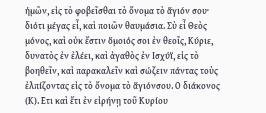ἡμῶν, εἰς τὸ φοβεῖσθαι τὸ ὄνομα τὸ ἅγιόν σου· διότι μέγας εἶ, καὶ ποιῶν θαυμάσια. Σὺ εἶ Θεὸς μόνος, καὶ οὐκ ἔστιν ὅμοιός σοι ἐν θεοῖς, Κύριε, δυνατὸς ἐν ἐλέει, καὶ ἀγαθὸς ἐν Ισχύϊ, εἰς τὸ βοηθεῖν, καὶ παρακαλεῖν καὶ σώζειν πάντας τοὺς ἐλπίζοντας εἰς τὸ ὄνομα τὸ ἅγιόνσου. Ο διάκονος (Κ). Ετι καὶ ἔτι ἐν εἰρήνῃ τοῦ Κυρίου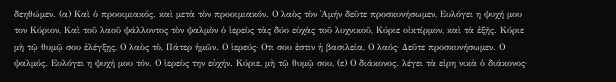δεηθώμεν. (α) Καὶ ὁ προοιμιακός. καὶ μετὰ τὸν προοιμιακόν. Ο λαὸς τὸν ᾿Αμήν δεῦτε προσκυνήσωμεν, Ευλόγει η ψυχή μου τον Κύριον, Καὶ τοῦ λαοῦ ψάλλοντος τὸν ψαλμὸν ὁ ἱερεὺς τὰς δύο εὐχὰς τοῦ λυχνικοῦ, Κύριε οἰκτίρμον, καὶ τὰ ἑξῆς. Κύριε μὴ τῷ θυμῷ σου ἐλέγξῃς, Ο λαὸς τὸ, Πάτερ ἡμῶν. Ο ἱερεύς· Οτι σου ἐστιν ἡ βασιλεία, Ο λαός· Δεῦτε προσκυνήσωμεν. Ο ψαλμός. Ευλόγει η ψυχή μου τόν. Ο ἱερεὺς την εὐχήν. Κύριε, μὴ τῷ θυμῷ σου, (ε) Ο διάκονος. λέγει τὰ εἰρη νικὰ ὁ διάκονος·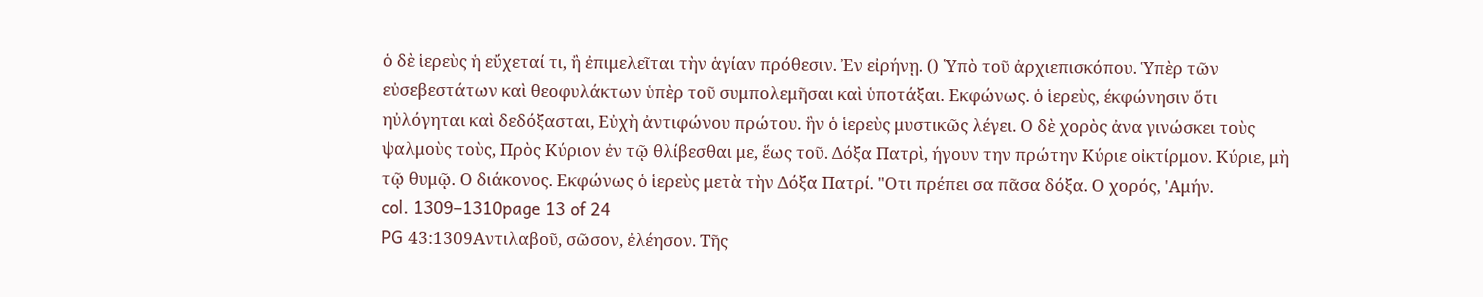ὁ δὲ ἱερεὺς ἡ εὔχεταί τι, ἢ ἐπιμελεῖται τὴν ἁγίαν πρόθεσιν. Ἐν εἰρήνῃ. () ῾Υπὸ τοῦ ἀρχιεπισκόπου. Ὑπὲρ τῶν εὐσεβεστάτων καὶ θεοφυλάκτων ὑπὲρ τοῦ συμπολεμῆσαι καὶ ὑποτάξαι. Εκφώνως. ὁ ἱερεὺς, έκφώνησιν ὅτι ηὐλόγηται καὶ δεδόξασται, Εὐχὴ ἀντιφώνου πρώτου. ἣν ὁ ἱερεὺς μυστικῶς λέγει. Ο δὲ χορὸς ἀνα γινώσκει τοὺς ψαλμοὺς τοὺς, Πρὸς Κύριον ἐν τῷ θλίβεσθαι με, ἕως τοῦ. Δόξα Πατρὶ, ήγουν την πρώτην Κύριε οἰκτίρμον. Κύριε, μὴ τῷ θυμῷ. Ο διάκονος. Εκφώνως ὁ ἱερεὺς μετὰ τὴν Δόξα Πατρί. "Οτι πρέπει σα πᾶσα δόξα. Ο χορός, 'Αμήν.
col. 1309–1310page 13 of 24
PG 43:1309Αντιλαβοῦ, σῶσον, ἐλέησον. Τῆς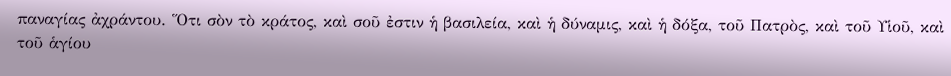παναγίας ἀχράντου. Ὅτι σὸν τὸ κράτος, καὶ σοῦ ἐστιν ἡ βασιλεία, καὶ ἡ δύναμις, καὶ ἡ δόξα, τοῦ Πατρὸς, καὶ τοῦ Υἱοῦ, καὶ τοῦ ἁγίου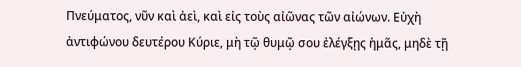Πνεύματος, νῦν καὶ ἀεὶ, καὶ εἰς τοὺς αἰῶνας τῶν αἰώνων. Εὐχὴ ἀντιφώνου δευτέρου Κύριε, μὴ τῷ θυμῷ σου ἐλέγξῃς ἡμᾶς, μηδὲ τῇ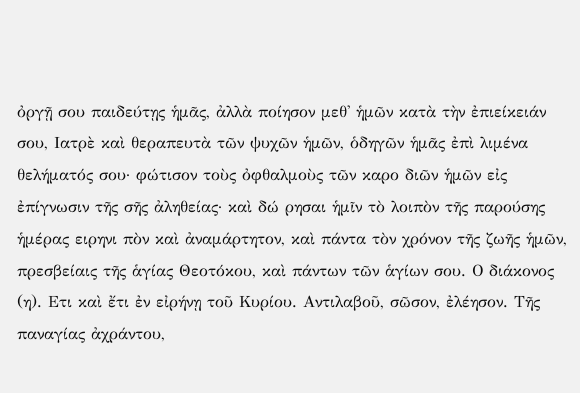ὀργῇ σου παιδεύτῃς ἡμᾶς, ἀλλὰ ποίησον μεθ' ἡμῶν κατὰ τὴν ἐπιείκειάν σου, Ιατρὲ καὶ θεραπευτὰ τῶν ψυχῶν ἡμῶν, ὁδηγῶν ἡμᾶς ἐπὶ λιμένα θελήματός σου· φώτισον τοὺς ὀφθαλμοὺς τῶν καρο διῶν ἡμῶν εἰς ἐπίγνωσιν τῆς σῆς ἀληθείας· καὶ δώ ρησαι ἡμῖν τὸ λοιπὸν τῆς παρούσης ἡμέρας ειρηνι πὸν καὶ ἀναμάρτητον, καὶ πάντα τὸν χρόνον τῆς ζωῆς ἡμῶν, πρεσβείαις τῆς ἁγίας Θεοτόκου, καὶ πάντων τῶν ἁγίων σου. Ο διάκονος (η). Ετι καὶ ἔτι ἐν εἰρήνῃ τοῦ Κυρίου. Αντιλαβοῦ, σῶσον, ἐλέησον. Τῆς παναγίας ἀχράντου,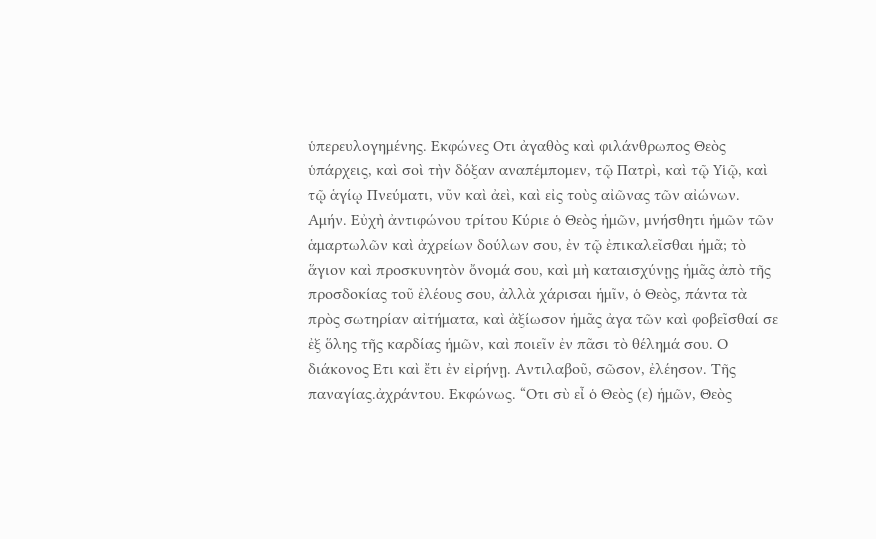ὑπερευλογημένης. Εκφώνες Οτι ἀγαθὸς καὶ φιλάνθρωπος Θεὸς ὑπάρχεις, καὶ σοὶ τὴν δόξαν αναπέμπομεν, τῷ Πατρὶ, καὶ τῷ Υἱῷ, καὶ τῷ ἁγίῳ Πνεύματι, νῦν καὶ ἀεὶ, καὶ εἰς τοὺς αἰῶνας τῶν αἰώνων. Αμήν. Εὐχὴ ἀντιφώνου τρίτου Κύριε ὁ Θεὸς ἡμῶν, μνήσθητι ἡμῶν τῶν ἁμαρτωλῶν καὶ ἀχρείων δούλων σου, ἐν τῷ ἐπικαλεῖσθαι ἡμᾶ; τὸ ἅγιον καὶ προσκυνητὸν ὄνομά σου, καὶ μὴ καταισχύνῃς ἡμᾶς ἀπὸ τῆς προσδοκίας τοῦ ἐλέους σου, ἀλλὰ χάρισαι ἡμῖν, ὁ Θεὸς, πάντα τὰ πρὸς σωτηρίαν αἰτήματα, καὶ ἀξίωσον ἡμᾶς ἀγα τῶν καὶ φοβεῖσθαί σε ἐξ ὅλης τῆς καρδίας ἡμῶν, καὶ ποιεῖν ἐν πᾶσι τὸ θέλημά σου. Ο διάκονος Ετι καὶ ἔτι ἐν εἰρήνῃ. Αντιλαβοῦ, σῶσον, ἐλέησον. Τῆς παναγίας.ἀχράντου. Εκφώνως. “Οτι σὺ εἶ ὁ Θεὸς (ε) ἡμῶν, Θεὸς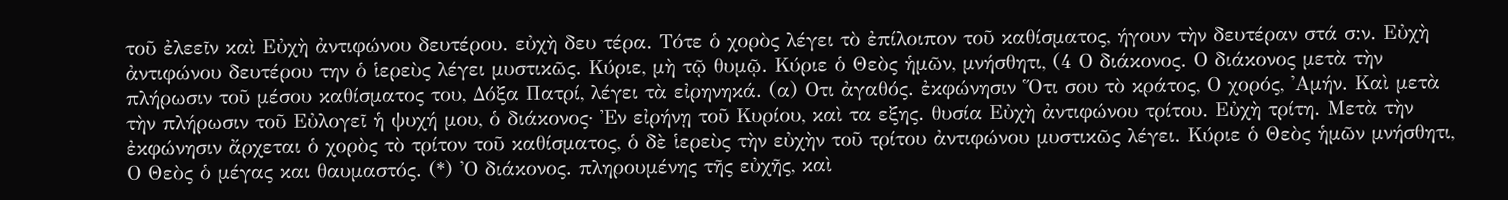τοῦ ἐλεεῖν καὶ Εὐχὴ ἀντιφώνου δευτέρου. εὐχὴ δευ τέρα. Τότε ὁ χορὸς λέγει τὸ ἐπίλοιπον τοῦ καθίσματος, ήγουν τὴν δευτέραν στά σ:ν. Εὐχὴ ἀντιφώνου δευτέρου την ὁ ἱερεὺς λέγει μυστικῶς. Κύριε, μὴ τῷ θυμῷ. Κύριε ὁ Θεὸς ἡμῶν, μνήσθητι, (4 Ο διάκονος. Ο διάκονος μετὰ τὴν πλήρωσιν τοῦ μέσου καθίσματος του, Δόξα Πατρί, λέγει τὰ εἰρηνηκά. (α) Οτι ἀγαθός. ἐκφώνησιν Ὅτι σου τὸ κράτος, Ο χορός, 'Αμήν. Καὶ μετὰ τὴν πλήρωσιν τοῦ Εὐλογεῖ ἡ ψυχή μου, ὁ διάκονος· Ἐν εἰρήνῃ τοῦ Κυρίου, καὶ τα εξης. θυσία Εὐχὴ ἀντιφώνου τρίτου. Εὐχὴ τρίτη. Μετὰ τὴν ἐκφώνησιν ἄρχεται ὁ χορὸς τὸ τρίτον τοῦ καθίσματος, ὁ δὲ ἱερεὺς τὴν εὐχὴν τοῦ τρίτου ἀντιφώνου μυστικῶς λέγει. Κύριε ὁ Θεὸς ἡμῶν μνήσθητι, Ο Θεὸς ὁ μέγας και θαυμαστός. (*) 'Ο διάκονος. πληρουμένης τῆς εὐχῆς, καὶ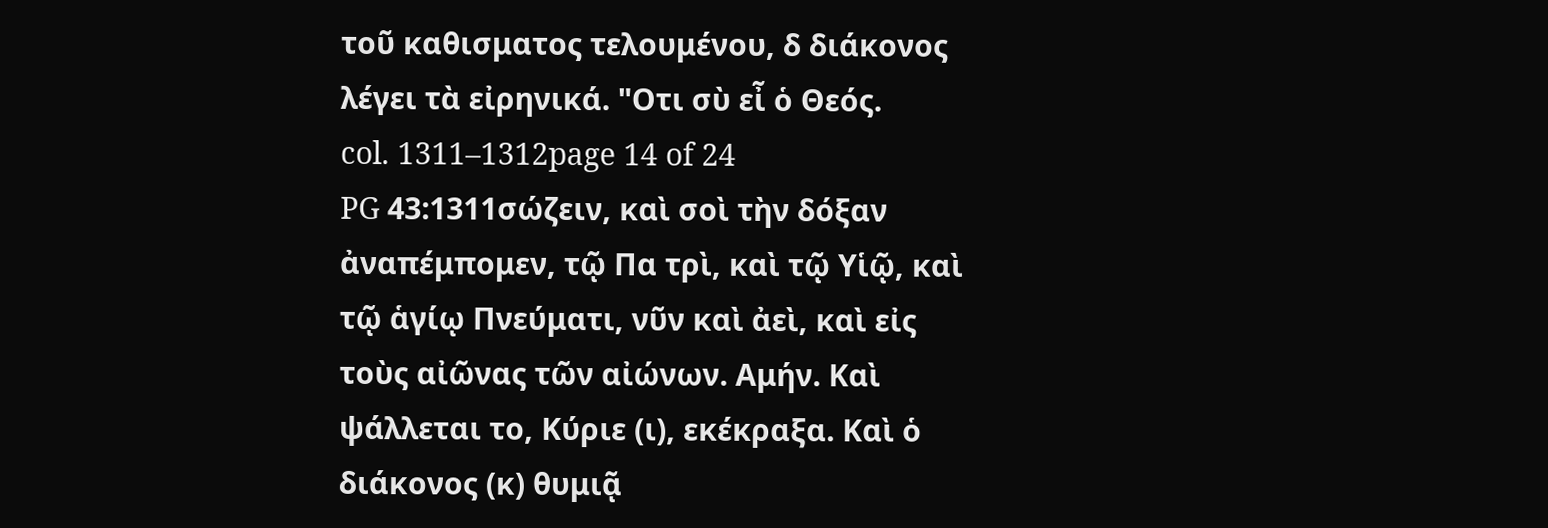τοῦ καθισματος τελουμένου, δ διάκονος λέγει τὰ εἰρηνικά. "Οτι σὺ εἶ ὁ Θεός.
col. 1311–1312page 14 of 24
PG 43:1311σώζειν, καὶ σοὶ τὴν δόξαν ἀναπέμπομεν, τῷ Πα τρὶ, καὶ τῷ Υἱῷ, καὶ τῷ ἁγίῳ Πνεύματι, νῦν καὶ ἀεὶ, καὶ εἰς τοὺς αἰῶνας τῶν αἰώνων. Αμήν. Καὶ ψάλλεται το, Κύριε (ι), εκέκραξα. Καὶ ὁ διάκονος (κ) θυμιᾷ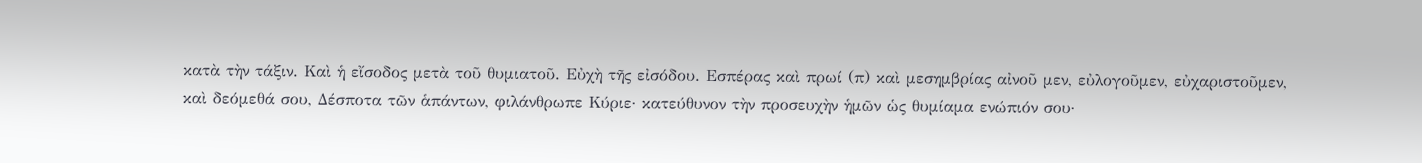κατὰ τὴν τάξιν. Καὶ ἡ εἴσοδος μετὰ τοῦ θυμιατοῦ. Εὐχὴ τῆς εἰσόδου. Εσπέρας καὶ πρωί (π) καὶ μεσημβρίας αἰνοῦ μεν, εὐλογοῦμεν, εὐχαριστοῦμεν, καὶ δεόμεθά σου, Δέσποτα τῶν ἁπάντων, φιλάνθρωπε Κύριε· κατεύθυνον τὴν προσευχὴν ἡμῶν ὡς θυμίαμα ενώπιόν σου·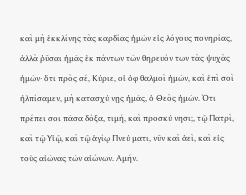καὶ μὴ ἐκκλίνης τὰς καρδίας ἡμῶν εἰς λόγους πονηρίας, ἀλλὰ ῥῦσαι ἡμᾶς ἐκ πάντων τῶν θηρευόν των τὰς ψυχὰς ἡμῶν· ὅτι πρὸς σέ, Κύριε, οἱ ὀφ θαλμοὶ ἡμῶν, καὶ ἐπὶ σοὶ ἠλπίσαμεν, μὴ κατασχύ νῃς ἡμᾶς, ὁ Θεὸς ἡμῶν. Ότι πρέπει σοι πᾶσα δόξα, τιμή, καὶ προσκύ νησι;, τῷ Πατρὶ, καὶ τῷ Υἱῷ, καὶ τῷ ἁγίῳ Πνεύ ματι, νῦν καὶ ἀεὶ, καὶ εἰς τοὺς αἰῶνας τῶν αἰώνων. Αμήν.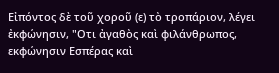Εἰπόντος δὲ τοῦ χοροῦ (ε) τὸ τροπάριον, λέγει ἐκφώνησιν, "Οτι ἀγαθὸς καὶ φιλάνθρωπος, εκφώνησιν Εσπέρας καὶ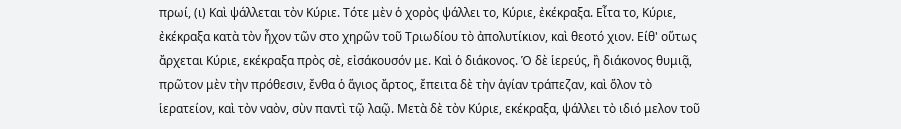πρωί, (ι) Καὶ ψάλλεται τὸν Κύριε. Τότε μὲν ὁ χορὸς ψάλλει το, Κύριε, ἐκέκραξα. Εἶτα το, Κύριε, ἐκέκραξα κατὰ τὸν ἦχον τῶν στο χηρῶν τοῦ Τριωδίου τὸ ἀπολυτίκιον, καὶ θεοτό χιον. Είθ' οὕτως ἄρχεται Κύριε, εκέκραξα πρὸς σὲ, εἰσάκουσόν με. Καὶ ὁ διάκονος. Ὁ δὲ ἱερεύς, ἢ διάκονος θυμιᾷ, πρῶτον μὲν τὴν πρόθεσιν, ἔνθα ὁ ἅγιος ἄρτος, ἔπειτα δὲ τὴν ἁγίαν τράπεζαν, καὶ ὅλον τὸ ἱερατείον, καὶ τὸν ναὸν, σὺν παντὶ τῷ λαῷ. Μετὰ δὲ τὸν Κύριε, εκέκραξα, ψάλλει τὸ ιδιό μελον τοῦ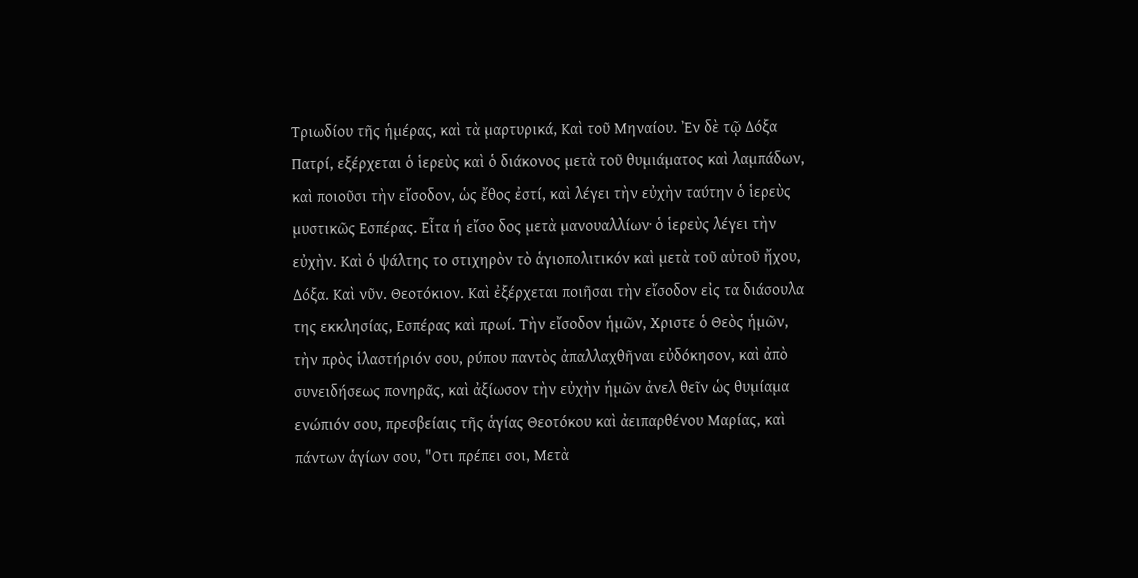Τριωδίου τῆς ἡμέρας, καὶ τὰ μαρτυρικά, Καὶ τοῦ Μηναίου. Ἐν δὲ τῷ Δόξα Πατρί, εξέρχεται ὁ ἱερεὺς καὶ ὁ διάκονος μετὰ τοῦ θυμιάματος καὶ λαμπάδων, καὶ ποιοῦσι τὴν εἴσοδον, ὡς ἔθος ἐστί, καὶ λέγει τὴν εὐχὴν ταύτην ὁ ἱερεὺς μυστικῶς Εσπέρας. Εἶτα ἡ εἴσο δος μετὰ μανουαλλίων· ὁ ἱερεὺς λέγει τὴν εὐχὴν. Καὶ ὁ ψάλτης το στιχηρὸν τὸ ἁγιοπολιτικόν καὶ μετὰ τοῦ αὐτοῦ ἤχου, Δόξα. Καὶ νῦν. Θεοτόκιον. Καὶ ἐξέρχεται ποιῆσαι τὴν εἴσοδον εἰς τα διάσουλα της εκκλησίας, Εσπέρας καὶ πρωί. Τὴν εἴσοδον ἡμῶν, Χριστε ὁ Θεὸς ἡμῶν, τὴν πρὸς ἱλαστήριόν σου, ρύπου παντὸς ἀπαλλαχθῆναι εὐδόκησον, καὶ ἀπὸ συνειδήσεως πονηρᾶς, καὶ ἀξίωσον τὴν εὐχὴν ἡμῶν ἀνελ θεῖν ὡς θυμίαμα ενώπιόν σου, πρεσβείαις τῆς ἁγίας Θεοτόκου καὶ ἀειπαρθένου Μαρίας, καὶ πάντων ἁγίων σου, "Οτι πρέπει σοι, Μετὰ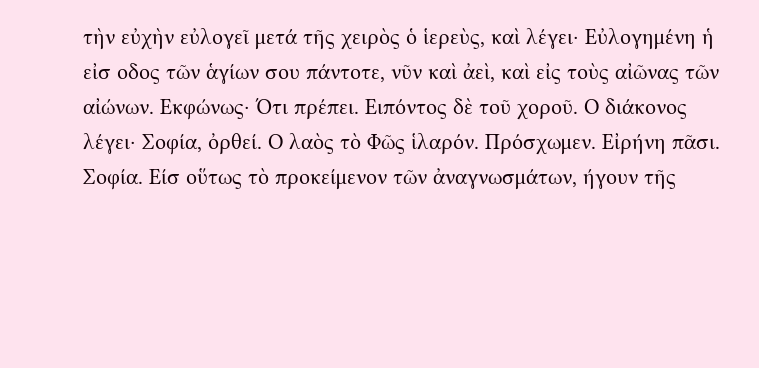τὴν εὐχὴν εὐλογεῖ μετά τῆς χειρὸς ὁ ἱερεὺς, καὶ λέγει· Εὐλογημένη ἡ εἰσ οδος τῶν ἁγίων σου πάντοτε, νῦν καὶ ἀεὶ, καὶ εἰς τοὺς αἰῶνας τῶν αἰώνων. Εκφώνως· Ότι πρέπει. Ειπόντος δὲ τοῦ χοροῦ. Ο διάκονος λέγει· Σοφία, ὀρθεί. Ο λαὸς τὸ Φῶς ἱλαρόν. Πρόσχωμεν. Εἰρήνη πᾶσι. Σοφία. Είσ οὕτως τὸ προκείμενον τῶν ἀναγνωσμάτων, ήγουν τῆς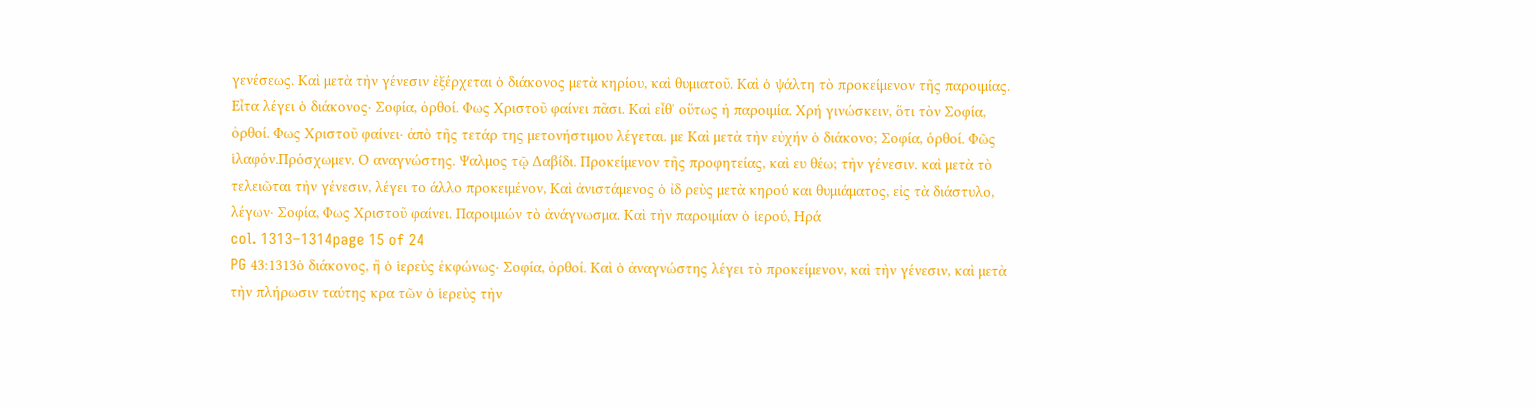γενέσεως. Καὶ μετὰ τὴν γένεσιν ἐξέρχεται ὁ διάκονος μετὰ κηρίου, καὶ θυμιατοῦ. Καὶ ὁ ψάλτη τὸ προκείμενον τῆς παροιμίας. Εἶτα λέγει ὁ διάκονος· Σοφία, ὀρθοί. Φως Χριστοῦ φαίνει πᾶσι. Καὶ εἶθ᾽ οὕτως ἡ παροιμία. Χρή γινώσκειν, ὅτι τὸν Σοφία, ὀρθοί. Φως Χριστοῦ φαίνει· ἀπὸ τῆς τετάρ της μετονήστιμου λέγεται. με Καὶ μετὰ τὴν εὐχήν ὁ διάκονο; Σοφία, όρθοί. Φῶς ἱλαφόν.Πρόσχωμεν. Ο αναγνώστης. Ψαλμος τῷ Δαβίδι. Προκείμενον τῆς προφητείας, καὶ ευ θέω; τὴν γένεσιν. καὶ μετὰ τὸ τελειῶται τὴν γένεσιν, λέγει το άλλο προκειμένον, Καὶ ἀνιστάμενος ὁ ἰδ ρεὺς μετὰ κηρού και θυμιάματος, εἰς τὰ διάστυλο, λέγων· Σοφία, Φως Χριστοῦ φαίνει. Παροιμιών τὸ ἀνάγνωσμα. Καὶ τὴν παροιμίαν ὁ ἱερού, Ηρά
col. 1313–1314page 15 of 24
PG 43:1313ὁ διάκονος, ἢ ὁ ἱερεὺς ἐκφώνως· Σοφία, ὀρθοί. Καὶ ὁ ἀναγνώστης λέγει τὸ προκείμενον, καὶ τὴν γένεσιν, καὶ μετὰ τὴν πλήρωσιν ταύτης κρα τῶν ὁ ἱερεὺς τὴν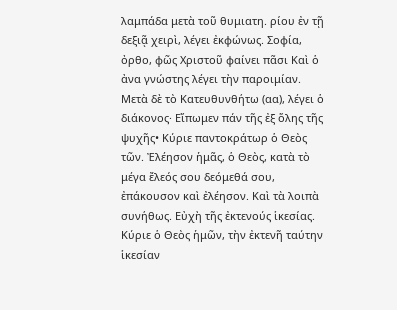λαμπάδα μετὰ τοῦ θυμιατη. ρίου ἐν τῇ δεξιᾷ χειρὶ, λέγει ἐκφώνως. Σοφία, ὀρθο, φῶς Χριστοῦ φαίνει πᾶσι Καὶ ὁ ἀνα γνώστης λέγει τὴν παροιμίαν. Μετὰ δὲ τὸ Κατευθυνθήτω (αα), λέγει ὁ διάκονος· Εἴπωμεν πάν τῆς ἐξ ὅλης τῆς ψυχῆς• Κύριε παντοκράτωρ ὁ Θεὸς τῶν. Ἐλέησον ἡμᾶς, ὁ Θεὸς, κατὰ τὸ μέγα ἔλεός σου δεόμεθά σου, ἐπάκουσον καὶ ἐλέησον. Καὶ τὰ λοιπὰ συνήθως. Εὐχὴ τῆς ἐκτενούς ἱκεσίας. Κύριε ὁ Θεὸς ἡμῶν, τὴν ἐκτενῆ ταύτην ἱκεσίαν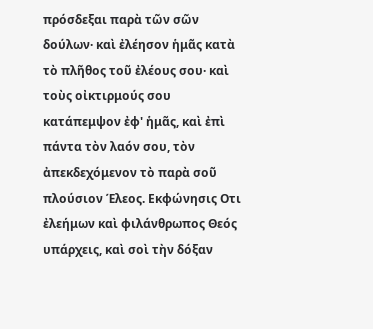πρόσδεξαι παρὰ τῶν σῶν δούλων· καὶ ἐλέησον ἡμᾶς κατὰ τὸ πλῆθος τοῦ ἐλέους σου· καὶ τοὺς οἰκτιρμούς σου κατάπεμψον ἐφ' ἡμᾶς, καὶ ἐπὶ πάντα τὸν λαόν σου, τὸν ἀπεκδεχόμενον τὸ παρὰ σοῦ πλούσιον Έλεος. Εκφώνησις Οτι ἐλεήμων καὶ φιλάνθρωπος Θεός υπάρχεις, καὶ σοὶ τὴν δόξαν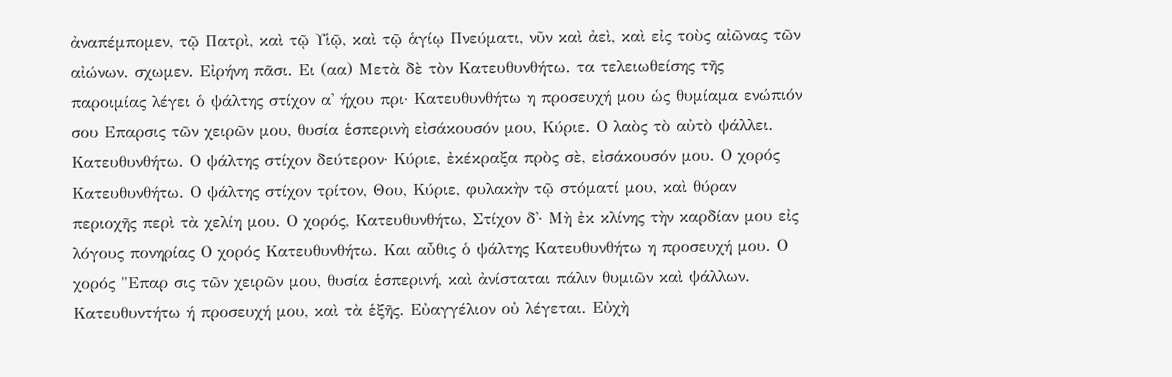ἀναπέμπομεν, τῷ Πατρὶ, καὶ τῷ Υἱῷ, καὶ τῷ ἁγίῳ Πνεύματι, νῦν καὶ ἀεὶ, καὶ εἰς τοὺς αἰῶνας τῶν αἰώνων. σχωμεν. Εἰρήνη πᾶσι. Ει (αα) Μετὰ δὲ τὸν Κατευθυνθήτω. τα τελειωθείσης τῆς παροιμίας λέγει ὁ ψάλτης στίχον α' ήχου πρι· Κατευθυνθήτω η προσευχή μου ὡς θυμίαμα ενώπιόν σου Επαρσις τῶν χειρῶν μου, θυσία ἑσπερινὴ εἰσάκουσόν μου, Κύριε. Ο λαὸς τὸ αὐτὸ ψάλλει. Κατευθυνθήτω. Ο ψάλτης στίχον δεύτερον· Κύριε, ἐκέκραξα πρὸς σὲ, εἰσάκουσόν μου. Ο χορός Κατευθυνθήτω. Ο ψάλτης στίχον τρίτον, Θου, Κύριε, φυλακὴν τῷ στόματί μου, καὶ θύραν περιοχῆς περὶ τὰ χελίη μου. Ο χορός, Κατευθυνθήτω, Στίχον δ'· Μὴ ἐκ κλίνης τὴν καρδίαν μου εἰς λόγους πονηρίας Ο χορός Κατευθυνθήτω. Και αὖθις ὁ ψάλτης Κατευθυνθήτω η προσευχή μου. Ο χορός "Επαρ σις τῶν χειρῶν μου, θυσία ἑσπερινή, καὶ ἀνίσταται πάλιν θυμιῶν καὶ ψάλλων. Κατευθυντήτω ή προσευχή μου, καὶ τὰ ἑξῆς. Εὐαγγέλιον οὐ λέγεται. Εὐχὴ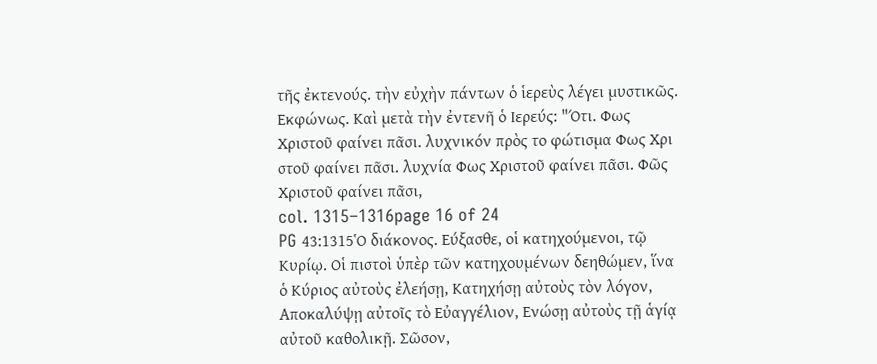τῆς ἐκτενούς. τὴν εὐχὴν πάντων ὁ ἱερεὺς λέγει μυστικῶς. Εκφώνως. Καὶ μετὰ τὴν ἐντενῆ ὁ Ιερεύς: "Ότι. Φως Χριστοῦ φαίνει πᾶσι. λυχνικόν πρὸς το φώτισμα Φως Χρι στοῦ φαίνει πᾶσι. λυχνία Φως Χριστοῦ φαίνει πᾶσι. Φῶς Χριστοῦ φαίνει πᾶσι,
col. 1315–1316page 16 of 24
PG 43:1315Ὁ διάκονος. Εύξασθε, οἱ κατηχούμενοι, τῷ Κυρίῳ. Οἱ πιστοὶ ὑπὲρ τῶν κατηχουμένων δεηθώμεν, ἵνα ὁ Κύριος αὐτοὺς ἐλεήσῃ, Κατηχήσῃ αὐτοὺς τὸν λόγον, Αποκαλύψῃ αὐτοῖς τὸ Εὐαγγέλιον, Ενώσῃ αὐτοὺς τῇ ἁγίᾳ αὐτοῦ καθολικῇ. Σῶσον,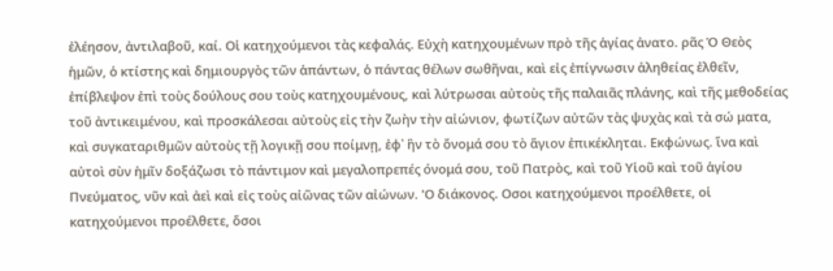ἐλέησον, ἀντιλαβοῦ, καί. Οἱ κατηχούμενοι τὰς κεφαλάς. Εὐχὴ κατηχουμένων πρὸ τῆς ἁγίας ἀνατο. ρᾶς Ὁ Θεὸς ἡμῶν, ὁ κτίστης καὶ δημιουργὸς τῶν ἁπάντων, ὁ πάντας θέλων σωθῆναι, καὶ εἰς ἐπίγνωσιν ἀληθείας ἐλθεῖν, ἐπίβλεψον ἐπὶ τοὺς δούλους σου τοὺς κατηχουμένους, καὶ λύτρωσαι αὐτοὺς τῆς παλαιᾶς πλάνης, καὶ τῆς μεθοδείας τοῦ ἀντικειμένου, καὶ προσκάλεσαι αὐτοὺς εἰς τὴν ζωὴν τὴν αἰώνιον, φωτίζων αὐτῶν τὰς ψυχὰς καὶ τὰ σώ ματα, καὶ συγκαταριθμῶν αὐτοὺς τῇ λογικῇ σου ποίμνῃ, ἐφ᾽ ἣν τὸ ὄνομά σου τὸ ἅγιον ἐπικέκληται. Εκφώνως. ἵνα καὶ αὐτοὶ σὺν ἡμῖν δοξάζωσι τὸ πάντιμον καὶ μεγαλοπρεπές όνομά σου, τοῦ Πατρὸς, καὶ τοῦ Υἱοῦ καὶ τοῦ ἁγίου Πνεύματος, νῦν καὶ ἀεὶ καὶ εἰς τοὺς αἰῶνας τῶν αἰώνων. 'Ο διάκονος. Οσοι κατηχούμενοι προέλθετε, οἱ κατηχούμενοι προέλθετε, ὅσοι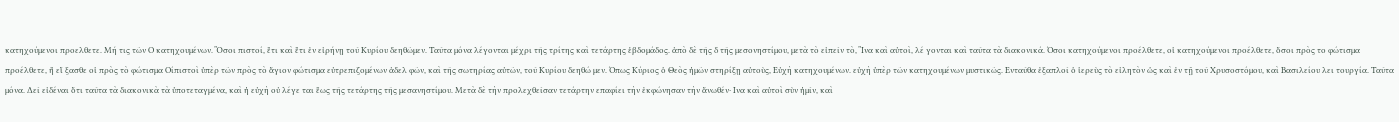κατηχούμενοι προελθετε. Μή τις τῶν Ο κατηχουμένων. Ὅσοι πιστοί, ἔτι καὶ ἔτι ἐν εἰρήνῃ τοῦ Κυρίου δεηθῶμεν. Ταῦτα μόνα λέγονται μέχρι τῆς τρίτης καὶ τετάρτης ἑβδομάδος. ἀπὸ δὲ τῆς δ τῆς μεσονηστίμου, μετὰ τὸ εἰπεῖν τὸ, Ἵνα καὶ αὐτοὶ, λέ γονται καὶ ταῦτα τὰ διακονικά. Όσοι κατηχούμενοι προέλθετε, οἱ κατηχούμενοι προέλθετε, ὅσοι πρὸς το φώτισμα προέλθετε, ἢ εἴ ξασθε οἱ πρὸς τὸ φώτισμα Οίπιστοὶ ὑπὲρ τῶν πρὸς τὸ ἅγιον φώτισμα εὐτρεπιζομένων ἀδελ φῶν, καὶ τῆς σωτηρίας αὐτῶν, τοῦ Κυρίου δεηθώ μεν. Όπως Κύριος ὁ Θεὸς ἡμῶν στηρίξῃ αὐτοὺς, Εὐχὴ κατηχουμένων. εὐχὴ ὑπὲρ τῶν κατηχουμένων μυστικῶς. Ενταῦθα ἐξαπλοῖ ὁ ἱερεὺς τὸ εἰλητὸν ὡς καὶ ἐν τῇ τοῦ Χρυσοστόμου, καὶ Βασιλείου λει τουργία. Ταῦτα μόνα. Δεῖ εἰδέναι ὅτι ταῦτα τὰ διακονικὰ τὰ ὑποτεταγμένα, καὶ ἡ εὐχὴ οὐ λέγε ται ἕως τῆς τετάρτης τῆς μεσανηστίμου. Μετὰ δὲ τὴν προλεχθεῖσαν τετάρτην επαφίει τὴν ἐκφώνησαν τὴν ἄνωθέν· Ινα καὶ αὐτοὶ σὺν ἡμῖν, καὶ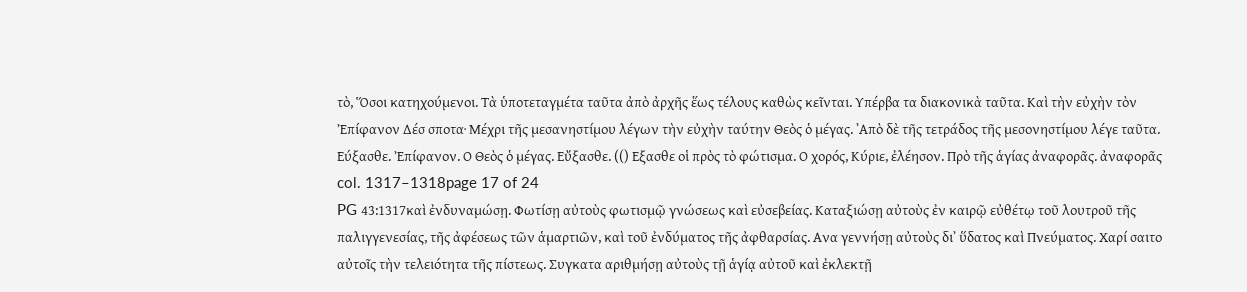τὸ, Ὅσοι κατηχούμενοι. Τὰ ὑποτεταγμέτα ταῦτα ἀπὸ ἀρχῆς ἕως τέλους καθὼς κεῖνται. Υπέρβα τα διακονικὰ ταῦτα. Καὶ τὴν εὐχὴν τὸν Ἐπίφανον Δέσ σποτα· Μέχρι τῆς μεσανηστίμου λέγων τὴν εὐχὴν ταύτην Θεὸς ὁ μέγας. ᾿Απὸ δὲ τῆς τετράδος τῆς μεσονηστίμου λέγε ταῦτα. Εύξασθε. Ἐπίφανον. Ο Θεὸς ὁ μέγας. Εὔξασθε. (() Εξασθε οἱ πρὸς τὸ φώτισμα. Ο χορός, Κύριε, ἐλέησον. Πρὸ τῆς ἁγίας ἀναφορᾶς. ἀναφορᾶς
col. 1317–1318page 17 of 24
PG 43:1317καὶ ἐνδυναμώσῃ. Φωτίσῃ αὐτοὺς φωτισμῷ γνώσεως καὶ εὐσεβείας. Καταξιώσῃ αὐτοὺς ἐν καιρῷ εὐθέτῳ τοῦ λουτροῦ τῆς παλιγγενεσίας, τῆς ἀφέσεως τῶν ἁμαρτιῶν, καὶ τοῦ ἐνδύματος τῆς ἀφθαρσίας. Ανα γεννήσῃ αὐτοὺς δι᾿ ὕδατος καὶ Πνεύματος. Χαρί σαιτο αὐτοῖς τὴν τελειότητα τῆς πίστεως. Συγκατα αριθμήσῃ αὐτοὺς τῇ ἁγίᾳ αὐτοῦ καὶ ἐκλεκτῇ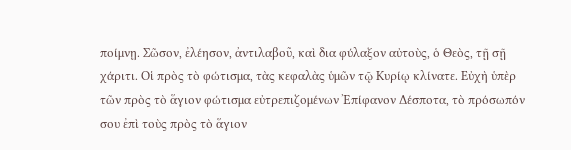ποίμνῃ. Σῶσον, ἐλέησον, ἀντιλαβοῦ, καὶ δια φύλαξον αὐτοὺς, ὁ Θεὸς, τῇ σῇ χάριτι. Οἱ πρὸς τὸ φώτισμα, τὰς κεφαλὰς ὑμῶν τῷ Κυρίῳ κλίνατε. Εὐχὴ ὑπὲρ τῶν πρὸς τὸ ἅγιον φώτισμα εὐτρεπιζομένων Ἐπίφανον Δέσποτα, τὸ πρόσωπόν σου ἐπὶ τοὺς πρὸς τὸ ἅγιον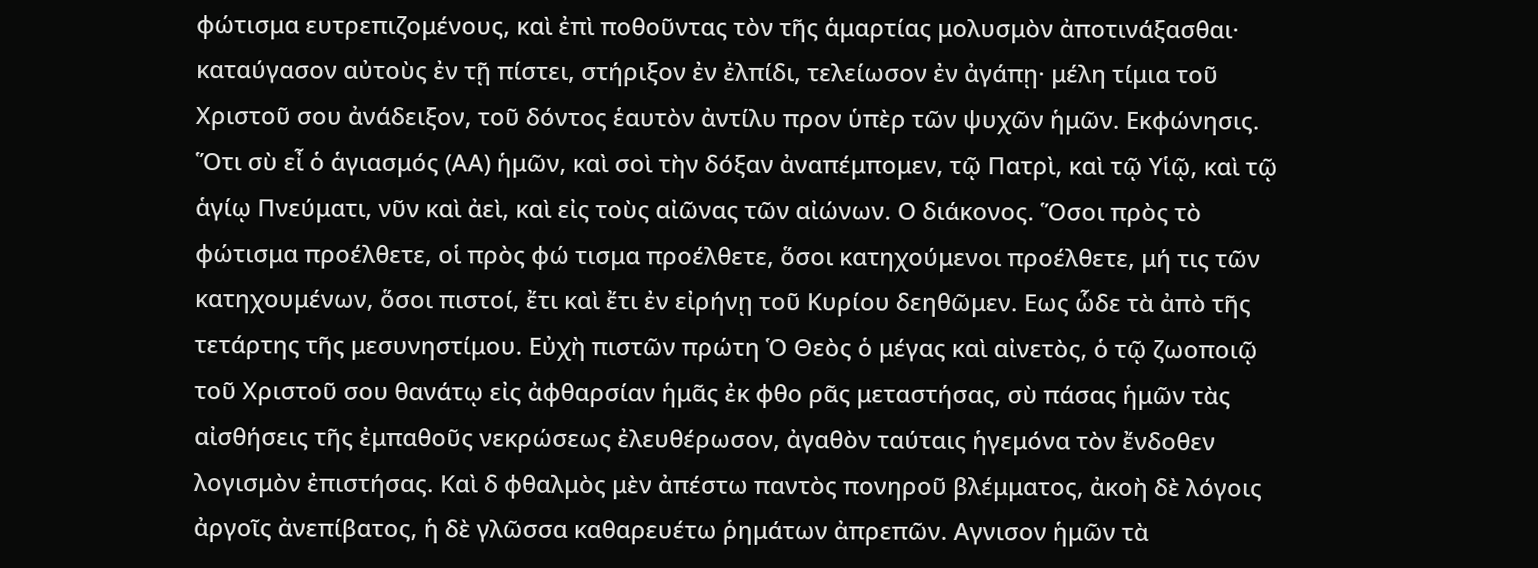φώτισμα ευτρεπιζομένους, καὶ ἐπὶ ποθοῦντας τὸν τῆς ἁμαρτίας μολυσμὸν ἀποτινάξασθαι· καταύγασον αὐτοὺς ἐν τῇ πίστει, στήριξον ἐν ἐλπίδι, τελείωσον ἐν ἀγάπῃ· μέλη τίμια τοῦ Χριστοῦ σου ἀνάδειξον, τοῦ δόντος ἑαυτὸν ἀντίλυ προν ὑπὲρ τῶν ψυχῶν ἡμῶν. Εκφώνησις. Ὅτι σὺ εἶ ὁ ἁγιασμός (ΑΑ) ἡμῶν, καὶ σοὶ τὴν δόξαν ἀναπέμπομεν, τῷ Πατρὶ, καὶ τῷ Υἱῷ, καὶ τῷ ἁγίῳ Πνεύματι, νῦν καὶ ἀεὶ, καὶ εἰς τοὺς αἰῶνας τῶν αἰώνων. Ο διάκονος. Ὅσοι πρὸς τὸ φώτισμα προέλθετε, οἱ πρὸς φώ τισμα προέλθετε, ὅσοι κατηχούμενοι προέλθετε, μή τις τῶν κατηχουμένων, ὅσοι πιστοί, ἔτι καὶ ἔτι ἐν εἰρήνῃ τοῦ Κυρίου δεηθῶμεν. Εως ὧδε τὰ ἀπὸ τῆς τετάρτης τῆς μεσυνηστίμου. Εὐχὴ πιστῶν πρώτη Ὁ Θεὸς ὁ μέγας καὶ αἰνετὸς, ὁ τῷ ζωοποιῷ τοῦ Χριστοῦ σου θανάτῳ εἰς ἀφθαρσίαν ἡμᾶς ἐκ φθο ρᾶς μεταστήσας, σὺ πάσας ἡμῶν τὰς αἰσθήσεις τῆς ἐμπαθοῦς νεκρώσεως ἐλευθέρωσον, ἀγαθὸν ταύταις ἡγεμόνα τὸν ἔνδοθεν λογισμὸν ἐπιστήσας. Καὶ δ φθαλμὸς μὲν ἀπέστω παντὸς πονηροῦ βλέμματος, ἀκοὴ δὲ λόγοις ἀργοῖς ἀνεπίβατος, ἡ δὲ γλῶσσα καθαρευέτω ῥημάτων ἀπρεπῶν. Αγνισον ἡμῶν τὰ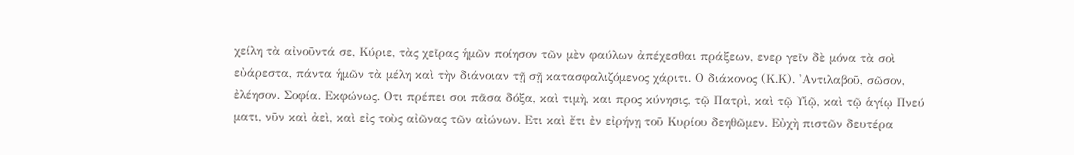χείλη τὰ αἰνοῦντά σε, Κύριε, τὰς χεῖρας ἡμῶν ποίησον τῶν μὲν φαύλων ἀπέχεσθαι πράξεων, ενερ γεῖν δὲ μόνα τὰ σοὶ εὐάρεστα, πάντα ἡμῶν τὰ μέλη καὶ τὴν διάνοιαν τῇ σῇ κατασφαλιζόμενος χάριτι. Ο διάκονος (Κ.Κ). 'Αντιλαβοῦ, σῶσον, ἐλέησον. Σοφία. Εκφώνως. Οτι πρέπει σοι πᾶσα δόξα, καὶ τιμὴ, και προς κύνησις, τῷ Πατρὶ, καὶ τῷ Υἱῷ, καὶ τῷ ἁγίῳ Πνεύ ματι, νῦν καὶ ἀεὶ, καὶ εἰς τοὺς αἰῶνας τῶν αἰώνων. Ετι καὶ ἔτι ἐν εἰρήνῃ τοῦ Κυρίου δεηθῶμεν. Εὐχὴ πιστῶν δευτέρα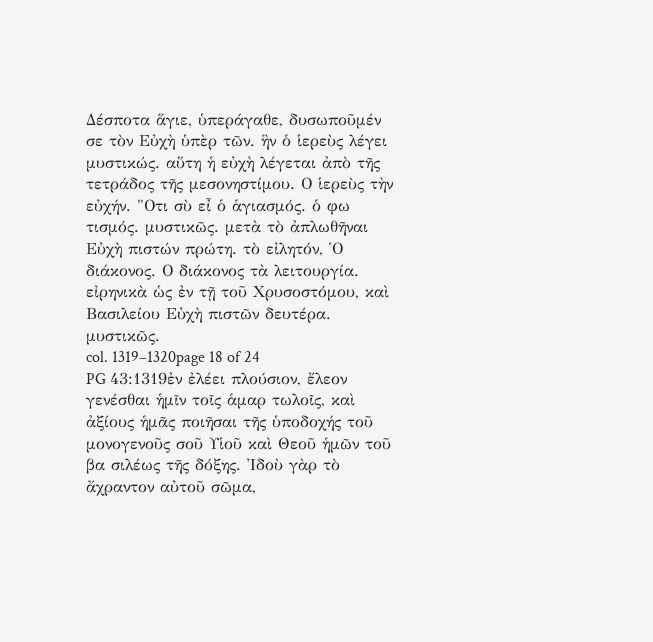Δέσποτα ἅγιε, ὑπεράγαθε, δυσωποῦμέν σε τὸν Εὐχὴ ὑπὲρ τῶν. ἣν ὁ ἱερεὺς λέγει μυστικώς. αὕτη ἡ εὐχὴ λέγεται ἀπὸ τῆς τετράδος τῆς μεσονηστίμου. Ο ἱερεὺς τὴν εὐχήν. "Οτι σὺ εἶ ὁ ἁγιασμός. ὁ φω τισμός. μυστικῶς. μετὰ τὸ ἀπλωθῆναι Εὐχὴ πιστών πρώτη. τὸ εἰλητόν, ῾Ο διάκονος. Ο διάκονος τὰ λειτουργία. εἰρηνικὰ ὡς ἐν τῇ τοῦ Χρυσοστόμου, καὶ Βασιλείου Εὐχὴ πιστῶν δευτέρα. μυστικῶς.
col. 1319–1320page 18 of 24
PG 43:1319ἐν ἐλέει πλούσιον, ἔλεον γενέσθαι ἡμῖν τοῖς ἁμαρ τωλοῖς, καὶ ἀξίους ἡμᾶς ποιῆσαι τῆς ὑποδοχής τοῦ μονογενοῦς σοῦ Υἱοῦ καὶ Θεοῦ ἡμῶν τοῦ βα σιλέως τῆς δόξης. Ἰδοὺ γὰρ τὸ ἄχραντον αὐτοῦ σῶμα,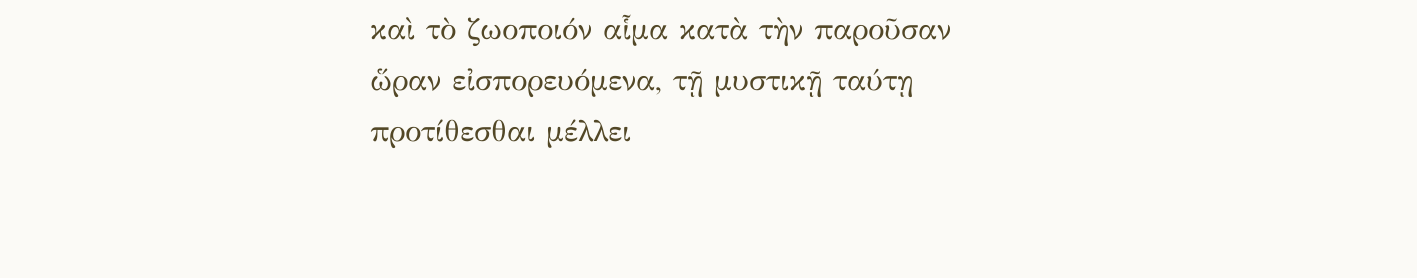καὶ τὸ ζωοποιόν αἷμα κατὰ τὴν παροῦσαν ὥραν εἰσπορευόμενα, τῇ μυστικῇ ταύτῃ προτίθεσθαι μέλλει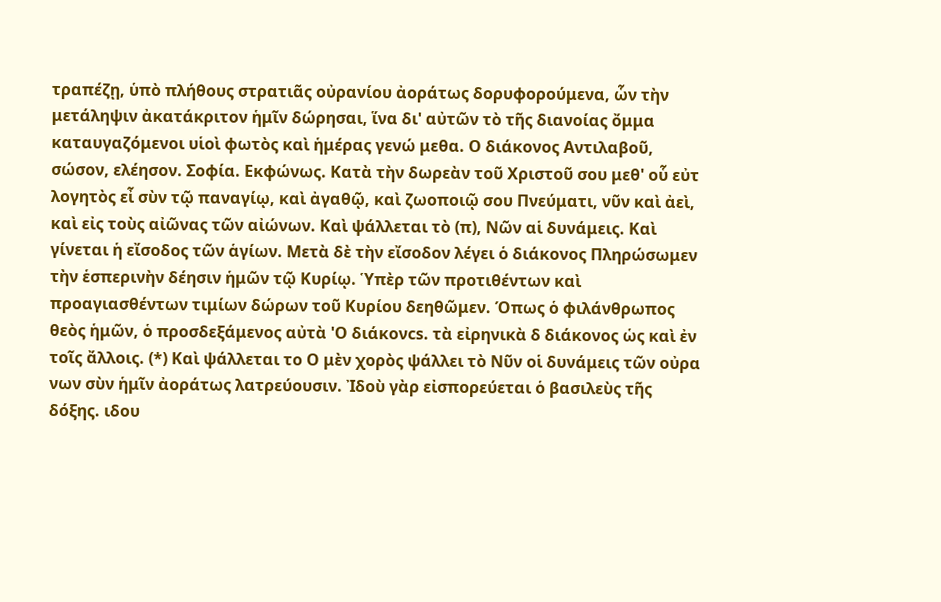τραπέζῃ, ὑπὸ πλήθους στρατιᾶς οὐρανίου ἀοράτως δορυφορούμενα, ὧν τὴν μετάληψιν ἀκατάκριτον ἡμῖν δώρησαι, ἵνα δι' αὐτῶν τὸ τῆς διανοίας ὄμμα καταυγαζόμενοι υἱοὶ φωτὸς καὶ ἡμέρας γενώ μεθα. Ο διάκονος Αντιλαβοῦ, σώσον, ελέησον. Σοφία. Εκφώνως. Κατὰ τὴν δωρεὰν τοῦ Χριστοῦ σου μεθ' οὗ εὐτ λογητὸς εἶ σὺν τῷ παναγίῳ, καὶ ἀγαθῷ, καὶ ζωοποιῷ σου Πνεύματι, νῦν καὶ ἀεὶ, καὶ εἰς τοὺς αἰῶνας τῶν αἰώνων. Καὶ ψάλλεται τὸ (π), Νῶν αἱ δυνάμεις. Καὶ γίνεται ἡ εἴσοδος τῶν ἁγίων. Μετὰ δὲ τὴν εἴσοδον λέγει ὁ διάκονος Πληρώσωμεν τὴν ἑσπερινὴν δέησιν ἡμῶν τῷ Κυρίῳ. Ὑπὲρ τῶν προτιθέντων καὶ προαγιασθέντων τιμίων δώρων τοῦ Κυρίου δεηθῶμεν. Όπως ὁ φιλάνθρωπος θεὸς ἡμῶν, ὁ προσδεξάμενος αὐτὰ 'Ο διάκονcs. τὰ εἰρηνικὰ δ διάκονος ὡς καὶ ἐν τοῖς ἄλλοις. (*) Καὶ ψάλλεται το Ο μὲν χορὸς ψάλλει τὸ Νῦν οἱ δυνάμεις τῶν οὐρα νων σὺν ἡμῖν ἀοράτως λατρεύουσιν. Ἰδοὺ γὰρ εἰσπορεύεται ὁ βασιλεὺς τῆς δόξης. ιδου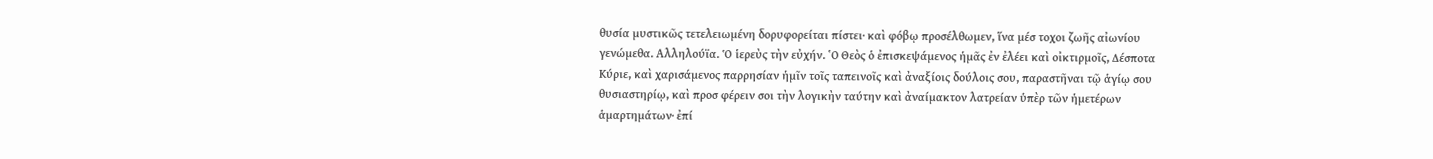θυσία μυστικῶς τετελειωμένη δορυφορείται πίστει· καὶ φόβῳ προσέλθωμεν, ἵνα μέσ τοχοι ζωῆς αἰωνίου γενώμεθα. Αλληλούϊα. Ὁ ἱερεὺς τὴν εὐχήν. ῾Ο Θεὸς ὁ ἐπισκεψάμενος ἡμᾶς ἐν ἐλέει καὶ οἰκτιρμοῖς, Δέσποτα Κύριε, καὶ χαρισάμενος παρρησίαν ἡμῖν τοῖς ταπεινοῖς καὶ ἀναξίοις δούλοις σου, παραστῆναι τῷ ἁγίῳ σου θυσιαστηρίῳ, καὶ προσ φέρειν σοι τὴν λογικὴν ταύτην καὶ ἀναίμακτον λατρείαν ὑπὲρ τῶν ἡμετέρων ἁμαρτημάτων· ἐπί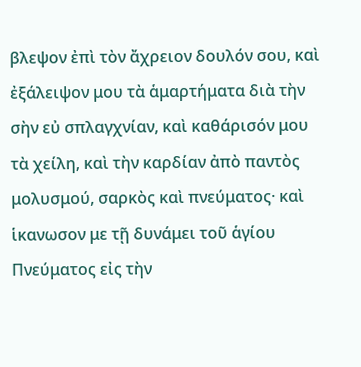βλεψον ἐπὶ τὸν ἄχρειον δουλόν σου, καὶ ἐξάλειψον μου τὰ ἁμαρτήματα διὰ τὴν σὴν εὐ σπλαγχνίαν, καὶ καθάρισόν μου τὰ χείλη, καὶ τὴν καρδίαν ἀπὸ παντὸς μολυσμού, σαρκὸς καὶ πνεύματος· καὶ ἱκανωσον με τῇ δυνάμει τοῦ ἁγίου Πνεύματος εἰς τὴν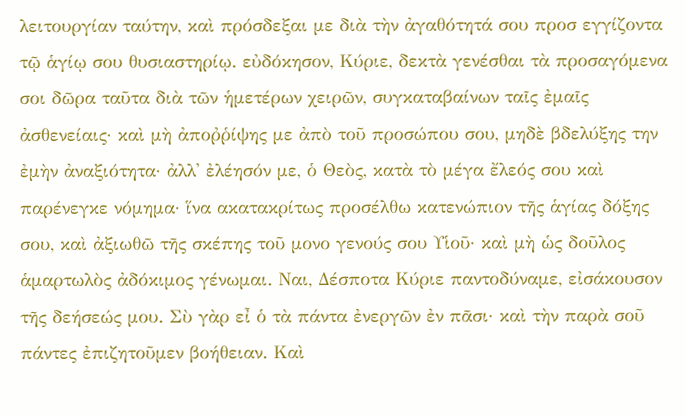λειτουργίαν ταύτην, καὶ πρόσδεξαι με διὰ τὴν ἀγαθότητά σου προσ εγγίζοντα τῷ ἁγίῳ σου θυσιαστηρίῳ. εὐδόκησον, Κύριε, δεκτὰ γενέσθαι τὰ προσαγόμενα σοι δῶρα ταῦτα διὰ τῶν ἡμετέρων χειρῶν, συγκαταβαίνων ταῖς ἐμαῖς ἀσθενείαις· καὶ μὴ ἀποῤῥίψης με ἀπὸ τοῦ προσώπου σου, μηδὲ βδελύξης την ἐμὴν ἀναξιότητα· ἀλλ' ἐλέησόν με, ὁ Θεὸς, κατὰ τὸ μέγα ἔλεός σου καὶ παρένεγκε νόμημα· ἵνα ακατακρίτως προσέλθω κατενώπιον τῆς ἁγίας δόξης σου, καὶ ἀξιωθῶ τῆς σκέπης τοῦ μονο γενούς σου Υἱοῦ· καὶ μὴ ὡς δοῦλος ἁμαρτωλὸς ἀδόκιμος γένωμαι. Ναι, Δέσποτα Κύριε παντοδύναμε, εἰσάκουσον τῆς δεήσεώς μου. Σὺ γὰρ εἶ ὁ τὰ πάντα ἐνεργῶν ἐν πᾶσι· καὶ τὴν παρὰ σοῦ πάντες ἐπιζητοῦμεν βοήθειαν. Καὶ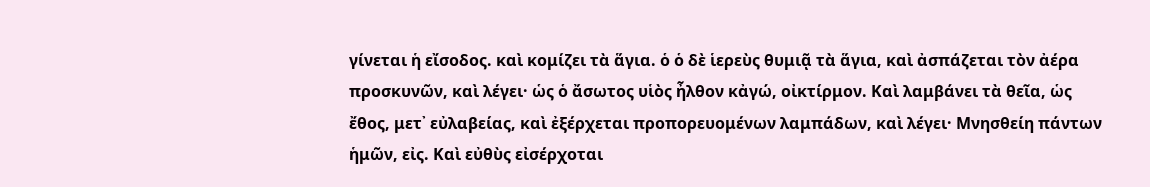γίνεται ἡ εἴσοδος. καὶ κομίζει τὰ ἅγια. ὁ ὁ δὲ ἱερεὺς θυμιᾷ τὰ ἅγια, καὶ ἀσπάζεται τὸν ἀέρα προσκυνῶν, καὶ λέγει· ὡς ὁ ἄσωτος υἱὸς ἦλθον κἀγώ, οἰκτίρμον. Καὶ λαμβάνει τὰ θεῖα, ὡς ἔθος, μετ᾿ εὐλαβείας, καὶ ἐξέρχεται προπορευομένων λαμπάδων, καὶ λέγει· Μνησθείη πάντων ἡμῶν, εἰς. Καὶ εὐθὺς εἰσέρχοται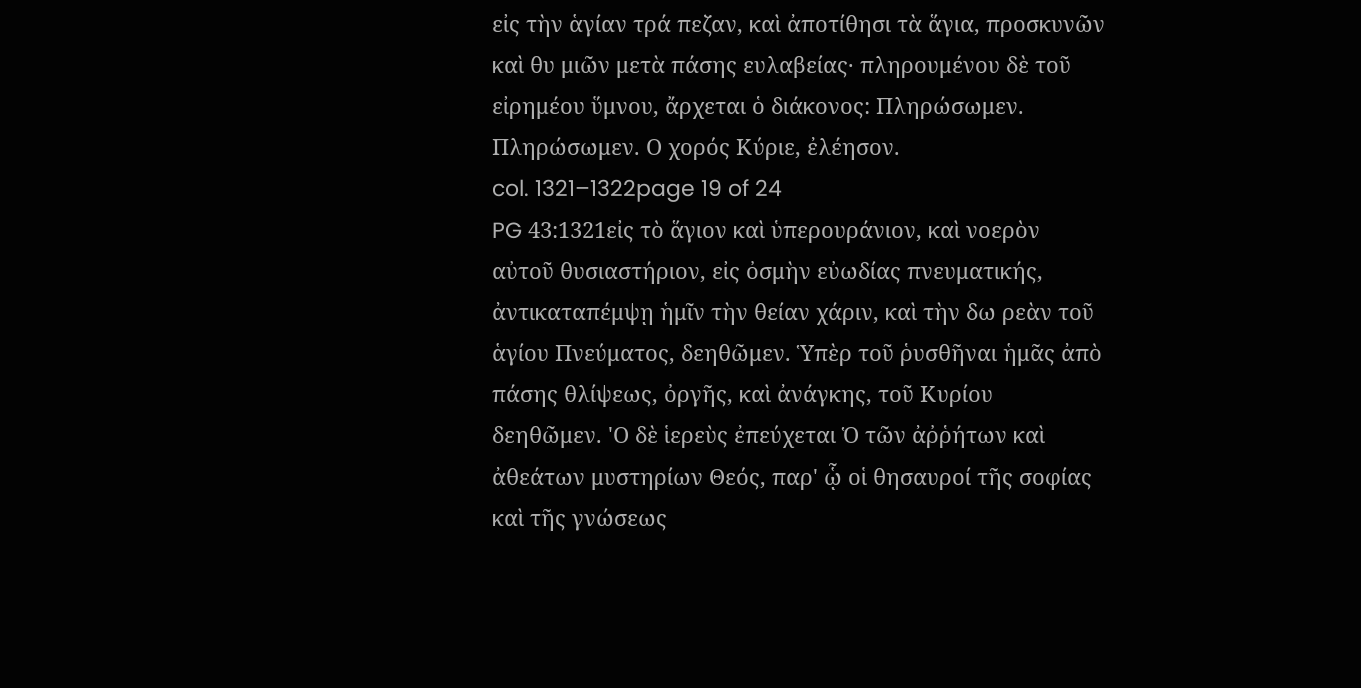εἰς τὴν ἁγίαν τρά πεζαν, καὶ ἀποτίθησι τὰ ἅγια, προσκυνῶν καὶ θυ μιῶν μετὰ πάσης ευλαβείας· πληρουμένου δὲ τοῦ εἰρημέου ὕμνου, ἄρχεται ὁ διάκονος: Πληρώσωμεν. Πληρώσωμεν. Ο χορός Κύριε, ἐλέησον.
col. 1321–1322page 19 of 24
PG 43:1321εἰς τὸ ἅγιον καὶ ὑπερουράνιον, καὶ νοερὸν αὐτοῦ θυσιαστήριον, εἰς ὀσμὴν εὐωδίας πνευματικής, ἀντικαταπέμψῃ ἡμῖν τὴν θείαν χάριν, καὶ τὴν δω ρεὰν τοῦ ἁγίου Πνεύματος, δεηθῶμεν. Ὑπὲρ τοῦ ῥυσθῆναι ἡμᾶς ἀπὸ πάσης θλίψεως, ὀργῆς, καὶ ἀνάγκης, τοῦ Κυρίου δεηθῶμεν. 'Ο δὲ ἱερεὺς ἐπεύχεται Ὁ τῶν ἀῤῥήτων καὶ ἀθεάτων μυστηρίων Θεός, παρ' ᾧ οἱ θησαυροί τῆς σοφίας καὶ τῆς γνώσεως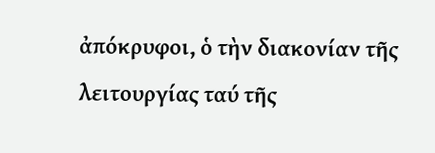ἀπόκρυφοι, ὁ τὴν διακονίαν τῆς λειτουργίας ταύ τῆς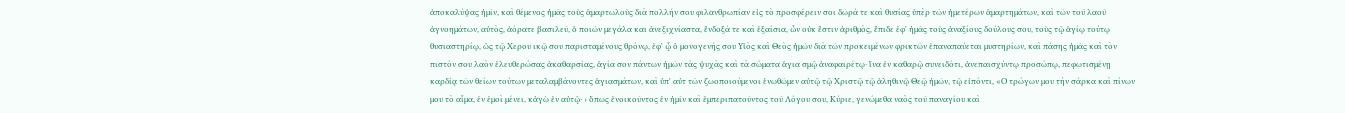ἀποκαλύψας ἡμῖν, καὶ θέμενος ἡμᾶς τοὺς ἁμαρτωλοὺς διὰ πολλήν σου φιλανθρωπίαν εἰς τὸ προσφέρειν σοι δῶρά τε καὶ θυσίας ὑπὲρ τῶν ἡμετέρων ἁμαρτημάτων, καὶ τῶν τοῦ λαοῦ ἀγνοημάτων, αὐτὸς, ἀόρατε βασιλεῦ, ὁ ποιῶν μεγάλα και ἀνεξιχνίαστα, ἔνδοξά τε καὶ ἐξαίσια, ὧν οὐκ ἔστιν ἀριθμὸς, ἔπιδε ἐφ᾽ ἡμᾶς τοὺς ἀναξίους δούλους σου, τοὺς τῷ ἁγίῳ τούτῳ θυσιαστηρίῳ, ὡς τῷ Χερου ικῷ σου παρισταμένους θρόνῳ, ἐφ᾽ ᾧ ὁ μονογενής σου Υἱὸς καὶ Θεὸς ἡμῶν διὰ τῶν προκειμένων φρικτῶν ἐπαναπαύεται μυστηρίων, καὶ πάσης ἡμᾶς καὶ τὸν πιστόν σου λαὸν ἐλευθερώσας ἀκαθαρσίας, ἁγία σον πάντων ἡμῶν τὰς ψυχὰς καὶ τὰ σώματα ἁγια σμῷ ἀναφαιρέτῳ· ἵνα ἐν καθαρῷ συνειδότι, ἀνεπαισχύντῳ προσώπῳ, πεφωτισμένῃ καρδίᾳ τῶν θείων τούτων μεταλαμβάνοντες ἁγιασμάτων, καὶ ὑπ' αὐτ τῶν ζωοποιούμενοι ἑνωθῶμεν αὐτῷ τῷ Χριστῷ τῷ ἀληθινῷ Θεῷ ἡμῶν, τῷ εἰπόντι, «Ο τρώγων μου τὴν σάρκα καὶ πίνων μου τὸ αἷμα, ἐν ἐμοὶ μένει, κἀγὼ ἐν αὐτῷ· › ὅπως ἐνοικοῦντος ἐν ἡμῖν καὶ ἐμπεριπατοῦντος τοῦ Λόγου σου, Κύριε, γενώμεθα ναὸς τοῦ παναγίου καὶ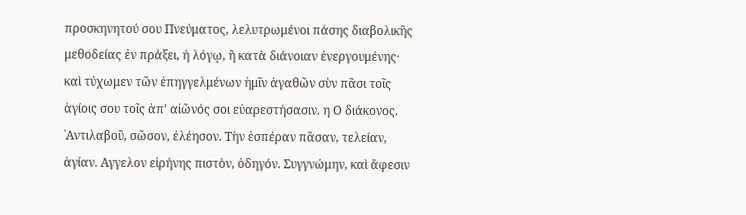προσκηνητού σου Πνεύματος, λελυτρωμένοι πάσης διαβολικῆς μεθοδείας ἐν πράξει, ή λόγῳ, ἢ κατὰ διάνοιαν ἐνεργουμένης· καὶ τύχωμεν τῶν ἐπηγγελμένων ἡμῖν ἀγαθῶν σὺν πᾶσι τοῖς ἁγίοις σου τοῖς ἀπ' αἰῶνός σοι εὐαρεστήσασιν. η Ο διάκονος. ᾿Αντιλαβοῦ, σῶσον, ἐλέησον. Τὴν ἑσπέραν πᾶσαν, τελείαν, ἁγίαν. Αγγελον εἰρήνης πιστὸν, ὁδηγόν. Συγγνώμην, καὶ ἄφεσιν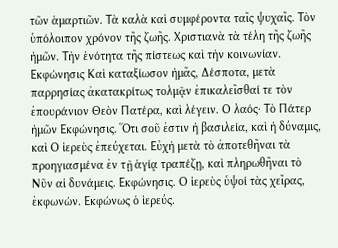τῶν ἁμαρτιῶν. Τὰ καλὰ καὶ συμφέροντα ταῖς ψυχαῖς. Τὸν ὑπόλοιπον χρόνον τῆς ζωῆς. Χριστιανὰ τὰ τέλη τῆς ζωῆς ἡμῶν. Τὴν ἑνότητα τῆς πίστεως καὶ τὴν κοινωνίαν. Εκφώνησις Καὶ καταξίωσον ἡμᾶς, Δέσποτα, μετὰ παρρησίας ἀκατακρίτως τολμᾷν ἐπικαλεῖσθαί τε τὸν ἐπουράνιον Θεὸν Πατέρα, καὶ λέγειν. Ο λαός· Τὸ Πάτερ ἡμῶν Εκφώνησις. Ὅτι σοῦ ἐστιν ἡ βασιλεία, καὶ ἡ δύναμις, καὶ Ο ἱερεὺς ἐπεύχεται. Εὐχὴ μετὰ τὸ ἀποτεθῆναι τὰ προηγιασμένα ἐν τῇ ἁγίᾳ τραπέζῃ, καὶ πληρωθῆναι τὸ Νῦν αἱ δυνάμεις. Εκφώνησις. Ο ἱερεὺς ὑψοί τὰς χεῖρας, ἐκφωνών. Εκφώνως ὁ ἱερεύς.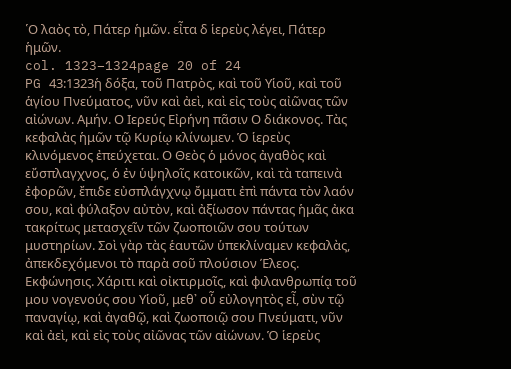῾Ο λαὸς τὸ, Πάτερ ἡμῶν. εἶτα δ ἱερεὺς λέγει, Πάτερ ἡμῶν.
col. 1323–1324page 20 of 24
PG 43:1323ἡ δόξα, τοῦ Πατρὸς, καὶ τοῦ Υἱοῦ, καὶ τοῦ ἁγίου Πνεύματος, νῦν καὶ ἀεὶ, καὶ εἰς τοὺς αἰῶνας τῶν αἰώνων. Αμήν. Ο Ιερεύς Εἰρήνη πᾶσιν Ο διάκονος. Τὰς κεφαλὰς ἡμῶν τῷ Κυρίῳ κλίνωμεν. Ὁ ἱερεὺς κλινόμενος ἐπεύχεται. Ο Θεὸς ὁ μόνος ἀγαθὸς καὶ εὔσπλαγχνος, ὁ ἐν ὑψηλοῖς κατοικῶν, καὶ τὰ ταπεινὰ ἐφορῶν, ἔπιδε εὐσπλάγχνῳ ὄμματι ἐπὶ πάντα τὸν λαόν σου, καὶ φύλαξον αὐτὸν, καὶ ἀξίωσον πάντας ἡμᾶς ἀκα τακρίτως μετασχεῖν τῶν ζωοποιῶν σου τούτων μυστηρίων. Σοὶ γὰρ τὰς ἑαυτῶν ὑπεκλίναμεν κεφαλὰς, ἀπεκδεχόμενοι τὸ παρὰ σοῦ πλούσιον Έλεος. Εκφώνησις. Χάριτι καὶ οἰκτιρμοῖς, καὶ φιλανθρωπίᾳ τοῦ μου νογενούς σου Υἱοῦ, μεθ᾿ οὗ εὐλογητὸς εἶ, σὺν τῷ παναγίῳ, καὶ ἀγαθῷ, καὶ ζωοποιῷ σου Πνεύματι, νῦν καὶ ἀεὶ, καὶ εἰς τοὺς αἰῶνας τῶν αἰώνων. Ὁ ἱερεὺς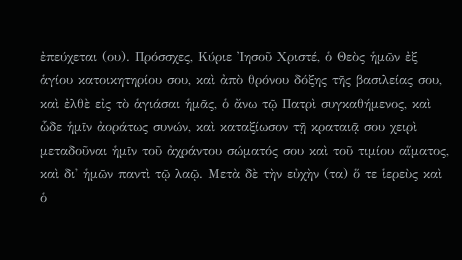ἐπεύχεται (ου). Πρόσσχες, Κύριε Ἰησοῦ Χριστέ, ὁ Θεὸς ἡμῶν ἐξ ἁγίου κατοικητηρίου σου, καὶ ἀπὸ θρόνου δόξης τῆς βασιλείας σου, καὶ ἐλθὲ εἰς τὸ ἁγιάσαι ἡμᾶς, ὁ ἄνω τῷ Πατρὶ συγκαθήμενος, καὶ ὧδε ἡμῖν ἀοράτως συνών, καὶ καταξίωσον τῇ κραταιᾷ σου χειρὶ μεταδοῦναι ἡμῖν τοῦ ἀχράντου σώματός σου καὶ τοῦ τιμίου αἵματος, καὶ δι' ἡμῶν παντὶ τῷ λαῷ. Μετὰ δὲ τὴν εὐχὴν (τα) ὅ τε ἱερεὺς καὶ ὁ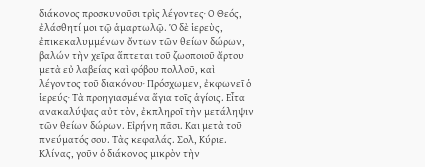διάκονος προσκυνοῦσι τρὶς λέγοντες· Ο Θεός, ἐλάσθητί μοι τῷ ἁμαρτωλῷ. Ὁ δὲ ἱερεὺς, ἐπικεκαλυμμένων ὄντων τῶν θείων δώρων, βαλών τὴν χεῖρα ἅπτεται τοῦ ζωοποιοῦ ἄρτου μετὰ εὐ λαβείας καὶ φόβου πολλοῦ, καὶ λέγοντος τοῦ διακόνου· Πρόσχωμεν, ἐκφωνεῖ ὁ ἱερεύς· Τὰ προηγιασμένα ἅγια τοῖς ἁγίοις. Εἶτα ανακαλύψας αὐτ τὸν, ἐκπληροῖ τὴν μετάληψιν τῶν θείων δώρων. Εἰρήνη πᾶσι. Και μετὰ τοῦ πνεύματός σου. Τὰς κεφαλάς. Σολ, Κύριε. Κλίνας, γοῦν ὁ διάκονος μικρὸν τὴν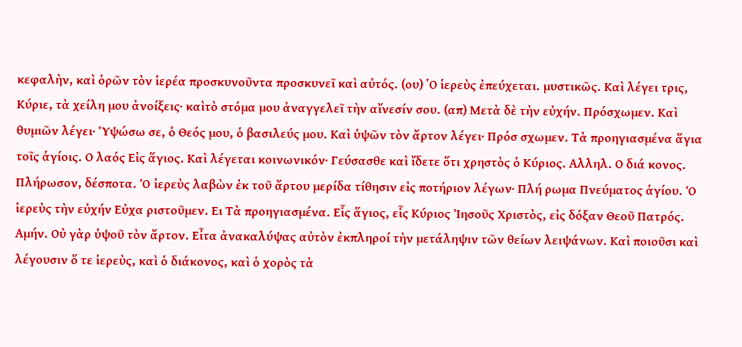κεφαλὴν, καὶ ὁρῶν τὸν ἱερέα προσκυνοῦντα προσκυνεῖ καὶ αὐτός. (ου) ῾Ο ἱερεὺς ἐπεύχεται. μυστικῶς. Καὶ λέγει τρις, Κύριε, τὰ χείλη μου ἀνοίξεις· καὶτὸ στόμα μου ἀναγγελεῖ τὴν αἴνεσίν σου. (απ) Μετὰ δὲ τὴν εὐχήν. Πρόσχωμεν. Καὶ θυμιῶν λέγει· Ὑψώσω σε, ὁ Θεός μου, ὁ βασιλεύς μου. Καὶ ὑψῶν τὸν ἄρτον λέγει· Πρόσ σχωμεν. Τὰ προηγιασμένα ἅγια τοῖς ἁγίοις. Ο λαός Εἰς ἅγιος. Καὶ λέγεται κοινωνικόν· Γεύσασθε καὶ ἴδετε ὅτι χρηστὸς ὁ Κύριος. Αλληλ. Ο διά κονος. Πλήρωσον, δέσποτα. Ὁ ἱερεὺς λαβὼν ἐκ τοῦ ἄρτου μερίδα τίθησιν εἰς ποτήριον λέγων· Πλή ρωμα Πνεύματος ἁγίου. Ὁ ἱερεὺς τὴν εὐχήν Εὐχα ριστοῦμεν. Ει Τὰ προηγιασμένα. Εἷς ἅγιος, εἷς Κύριος Ἰησοῦς Χριστὸς, εἰς δόξαν Θεοῦ Πατρός. Αμήν. Οὐ γὰρ ὑψοῦ τὸν ἄρτον. Εἶτα ἀνακαλύψας αὐτὸν ἐκπληροί τὴν μετάληψιν τῶν θείων λειψάνων. Καὶ ποιοῦσι καὶ λέγουσιν ὅ τε ἱερεὺς, καὶ ὁ διάκονος, καὶ ὁ χορὸς τὰ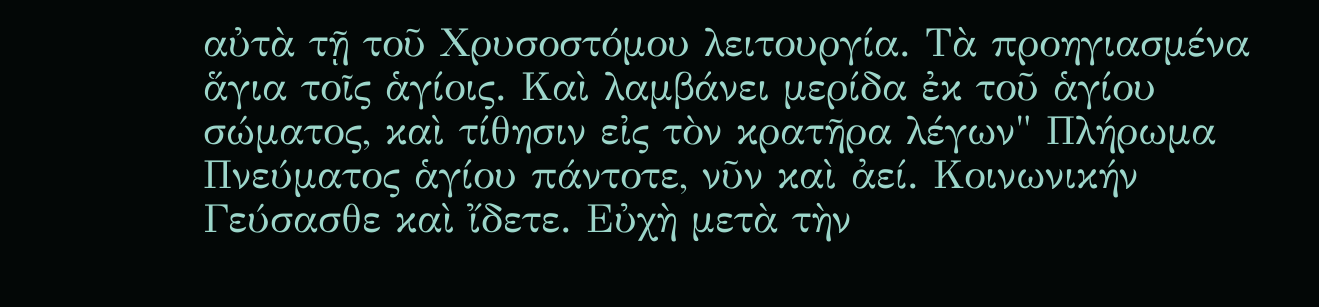αὐτὰ τῇ τοῦ Χρυσοστόμου λειτουργία. Τὰ προηγιασμένα ἅγια τοῖς ἁγίοις. Καὶ λαμβάνει μερίδα ἐκ τοῦ ἁγίου σώματος, καὶ τίθησιν εἰς τὸν κρατῆρα λέγων" Πλήρωμα Πνεύματος ἁγίου πάντοτε, νῦν καὶ ἀεί. Κοινωνικήν Γεύσασθε καὶ ἴδετε. Εὐχὴ μετὰ τὴν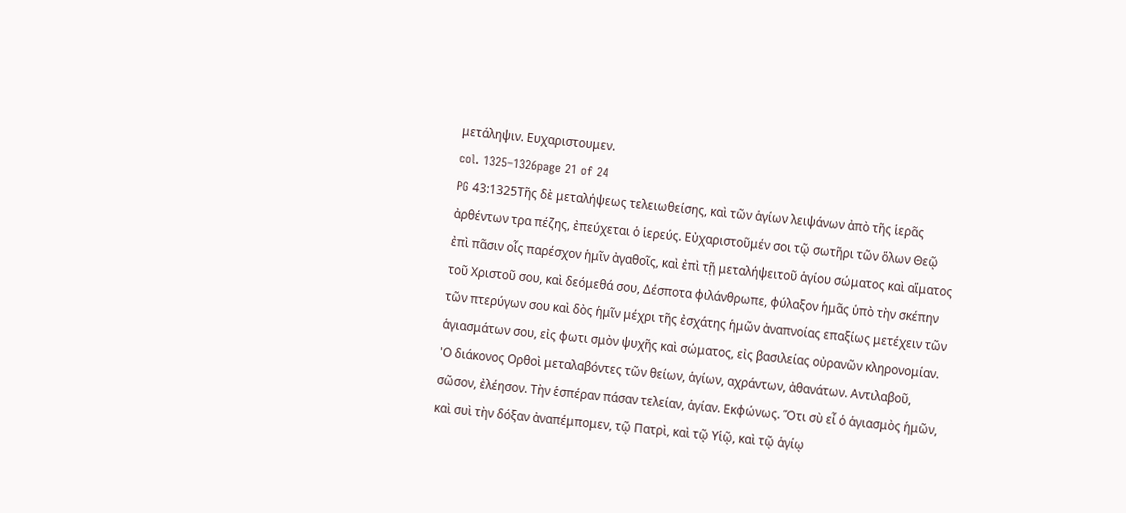μετάληψιν. Ευχαριστουμεν.
col. 1325–1326page 21 of 24
PG 43:1325Τῆς δὲ μεταλήψεως τελειωθείσης, καὶ τῶν ἁγίων λειψάνων ἀπὸ τῆς ἱερᾶς ἀρθέντων τρα πέζης, ἐπεύχεται ὁ ἱερεύς. Εὐχαριστοῦμέν σοι τῷ σωτῆρι τῶν ὅλων Θεῷ ἐπὶ πᾶσιν οἷς παρέσχον ἡμῖν ἀγαθοῖς, καὶ ἐπὶ τῇ μεταλήψειτοῦ ἁγίου σώματος καὶ αἵματος τοῦ Χριστοῦ σου, καὶ δεόμεθά σου, Δέσποτα φιλάνθρωπε, φύλαξον ἡμᾶς ὑπὸ τὴν σκέπην τῶν πτερύγων σου καὶ δὸς ἡμῖν μέχρι τῆς ἐσχάτης ἡμῶν ἀναπνοίας επαξίως μετέχειν τῶν ἁγιασμάτων σου, εἰς φωτι σμὸν ψυχῆς καὶ σώματος, εἰς βασιλείας οὐρανῶν κληρονομίαν. 'Ο διάκονος Ορθοὶ μεταλαβόντες τῶν θείων, ἁγίων, αχράντων, ἀθανάτων. Αντιλαβοῦ, σῶσον, ἐλέησον. Τὴν ἑσπέραν πάσαν τελείαν, ἁγίαν. Εκφώνως. Ὅτι σὺ εἶ ὁ ἁγιασμὸς ἡμῶν, καὶ συὶ τὴν δόξαν ἀναπέμπομεν, τῷ Πατρὶ, καὶ τῷ Υἱῷ, καὶ τῷ ἁγίῳ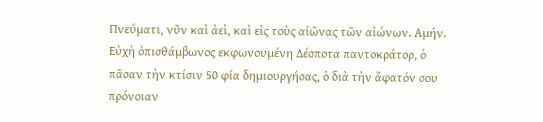Πνεύματι, νῦν καὶ ἀεὶ, καὶ εἰς τοὺς αἰῶνας τῶν αἰώνων. Αμήν. Εὐχὴ ὀπισθάμβωνος εκφωνουμένη Δέσποτα παντοκράτορ, ὁ πᾶσαν τὴν κτίσιν 50 φία δημιουργήσας, ὁ διὰ τὴν ἄφατόν σου πρόνοιαν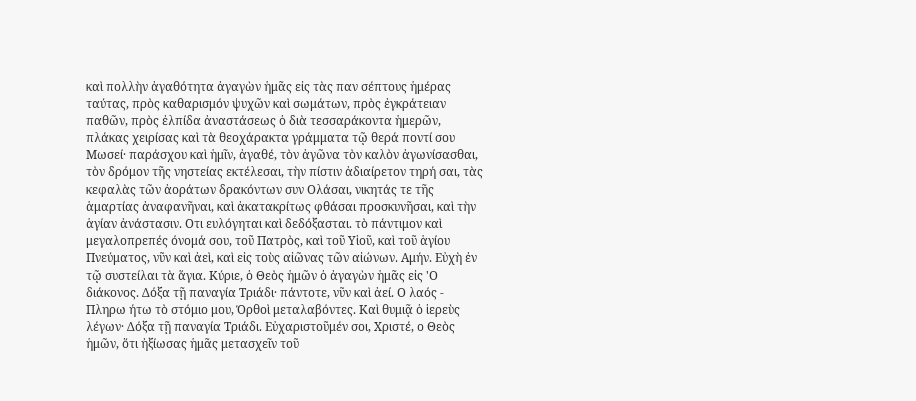καὶ πολλὴν ἀγαθότητα ἀγαγὼν ἡμᾶς εἰς τὰς παν σέπτους ἡμέρας ταύτας, πρὸς καθαρισμόν ψυχῶν καὶ σωμάτων, πρὸς ἐγκράτειαν παθῶν, πρὸς ἐλπίδα ἀναστάσεως ὁ διὰ τεσσαράκοντα ἡμερῶν, πλάκας χειρίσας καὶ τὰ θεοχάρακτα γράμματα τῷ θερά ποντί σου Μωσεί· παράσχου καὶ ἡμῖν, ἀγαθέ, τὸν ἀγῶνα τὸν καλὸν ἀγωνίσασθαι, τὸν δρόμον τῆς νηστείας εκτέλεσαι, τὴν πίστιν ἀδιαίρετον τηρή σαι, τὰς κεφαλὰς τῶν ἀοράτων δρακόντων συν Ολάσαι, νικητάς τε τῆς ἁμαρτίας ἀναφανῆναι, καὶ ἀκατακρίτως φθάσαι προσκυνῆσαι, καὶ τὴν ἁγίαν ἀνάστασιν. Οτι ευλόγηται καὶ δεδόξασται. τὸ πάντιμον καὶ μεγαλοπρεπές όνομά σου, τοῦ Πατρὸς, καὶ τοῦ Υἱοῦ, καὶ τοῦ ἁγίου Πνεύματος, νῦν καὶ ἀεὶ, καὶ εἰς τοὺς αἰῶνας τῶν αἰώνων. Αμήν. Εὐχὴ ἐν τῷ συστείλαι τὰ ἅγια. Κύριε, ὁ Θεὸς ἡμῶν ὁ ἀγαγὼν ἡμᾶς εἰς 'Ο διάκονος. Δόξα τῇ παναγία Τριάδι· πάντοτε, νῦν καὶ ἀεί. Ο λαός - Πληρω ήτω τὸ στόμιο μου, Όρθοὶ μεταλαβόντες. Καὶ θυμιᾷ ὁ ἱερεὺς λέγων· Δόξα τῇ παναγία Τριάδι. Εὐχαριστοῦμέν σοι, Χριστέ, ο Θεὸς ἡμῶν, ὅτι ἠξίωσας ἡμᾶς μετασχεῖν τοῦ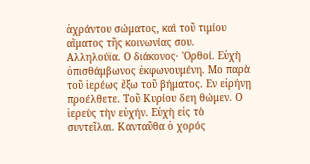ἀχράντου σώματος, καὶ τοῦ τιμίου αἵματος τῆς κοινωνίας σου. Αλληλούϊα. Ο διάκονος· 'Ορθοί. Εὐχὴ ὀπισθάμβωνος ἐκφωνουμένη. Μο παρὰ τοῦ ἱερέως ἔξω τοῦ βήματος. Εν εἰρήνῃ προέλθετε. Τοῦ Κυρίου δεη θώμεν. Ο ἱερεὺς τὴν εὐχήν. Εὐχὴ εἰς τὸ συντεῖλαι. Κανταῦθα ὁ χορός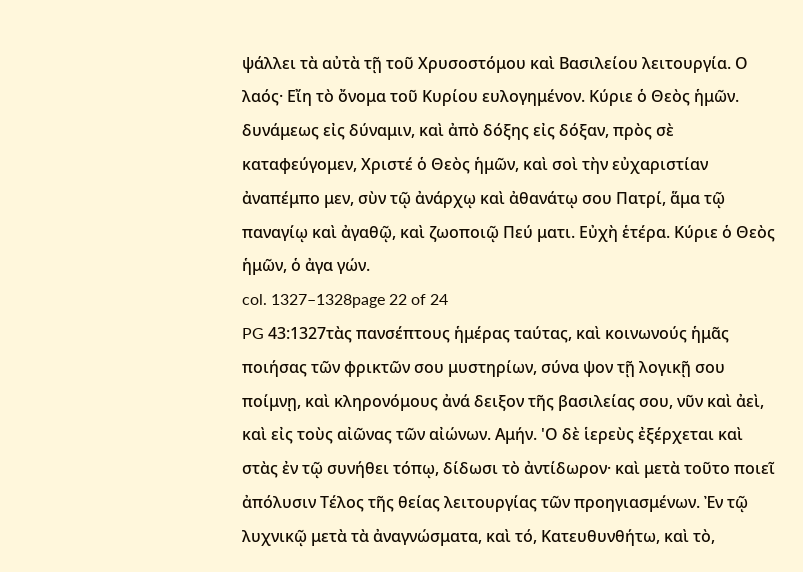ψάλλει τὰ αὐτὰ τῇ τοῦ Χρυσοστόμου καὶ Βασιλείου λειτουργία. Ο λαός· Εἴη τὸ ὄνομα τοῦ Κυρίου ευλογημένον. Κύριε ὁ Θεὸς ἡμῶν. δυνάμεως εἰς δύναμιν, καὶ ἀπὸ δόξης εἰς δόξαν, πρὸς σὲ καταφεύγομεν, Χριστέ ὁ Θεὸς ἡμῶν, καὶ σοὶ τὴν εὐχαριστίαν ἀναπέμπο μεν, σὺν τῷ ἀνάρχῳ καὶ ἀθανάτῳ σου Πατρί, ἅμα τῷ παναγίῳ καὶ ἀγαθῷ, καὶ ζωοποιῷ Πεύ ματι. Εὐχὴ ἑτέρα. Κύριε ὁ Θεὸς ἡμῶν, ὁ ἀγα γών.
col. 1327–1328page 22 of 24
PG 43:1327τὰς πανσέπτους ἡμέρας ταύτας, καὶ κοινωνούς ἡμᾶς ποιήσας τῶν φρικτῶν σου μυστηρίων, σύνα ψον τῇ λογικῇ σου ποίμνῃ, καὶ κληρονόμους ἀνά δειξον τῆς βασιλείας σου, νῦν καὶ ἀεὶ, καὶ εἰς τοὺς αἰῶνας τῶν αἰώνων. Αμήν. 'Ο δὲ ἱερεὺς ἐξέρχεται καὶ στὰς ἐν τῷ συνήθει τόπῳ, δίδωσι τὸ ἀντίδωρον· καὶ μετὰ τοῦτο ποιεῖ ἀπόλυσιν Τέλος τῆς θείας λειτουργίας τῶν προηγιασμένων. Ἐν τῷ λυχνικῷ μετὰ τὰ ἀναγνώσματα, καὶ τό, Κατευθυνθήτω, καὶ τὸ,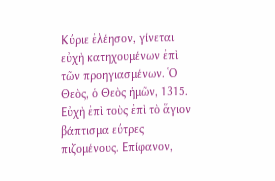Κύριε ἐλέησον, γίνεται εὐχὴ κατηχουμένων ἐπὶ τῶν προηγιασμένων. Ὁ Θεὸς, ὁ Θεὸς ἡμῶν, 1315. Εὐχὴ ἐπὶ τοὺς ἐπὶ τὸ ἅγιον βάπτισμα εύτρες πιζομένους. Επίφανον,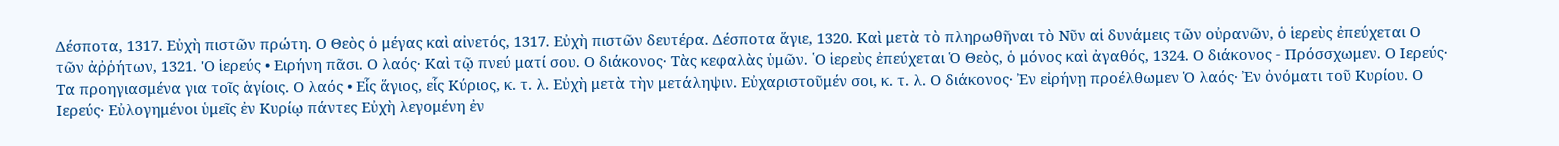Δέσποτα, 1317. Εὐχὴ πιστῶν πρώτη. Ο Θεὸς ὁ μέγας καὶ αἰνετός, 1317. Εὐχὴ πιστῶν δευτέρα. Δέσποτα ἅγιε, 1320. Καὶ μετὰ τὸ πληρωθῆναι τὸ Νῦν αἱ δυνάμεις τῶν οὐρανῶν, ὁ ἱερεὺς ἐπεύχεται Ο τῶν ἀῤῥήτων, 1321. 'Ο ἱερεύς • Ειρήνη πᾶσι. Ο λαός· Καὶ τῷ πνεύ ματί σου. Ο διάκονος· Τὰς κεφαλὰς ὑμῶν. ῾Ο ἱερεὺς ἐπεύχεται Ὁ Θεὸς, ὁ μόνος καὶ ἀγαθός, 1324. Ο διάκονος - Πρόσσχωμεν. Ο Ιερεύς· Τα προηγιασμένα για τοῖς ἁγίοις. Ο λαός • Εἷς ἅγιος, εἷς Κύριος, κ. τ. λ. Εὐχὴ μετὰ τὴν μετάληψιν. Εὐχαριστοῦμέν σοι, κ. τ. λ. Ο διάκονος· Ἐν εἰρήνῃ προέλθωμεν Ὁ λαός· Ἐν ὀνόματι τοῦ Κυρίου. Ο Ιερεύς· Εὐλογημένοι ὑμεῖς ἐν Κυρίῳ πάντες Εὐχὴ λεγομένη ἐν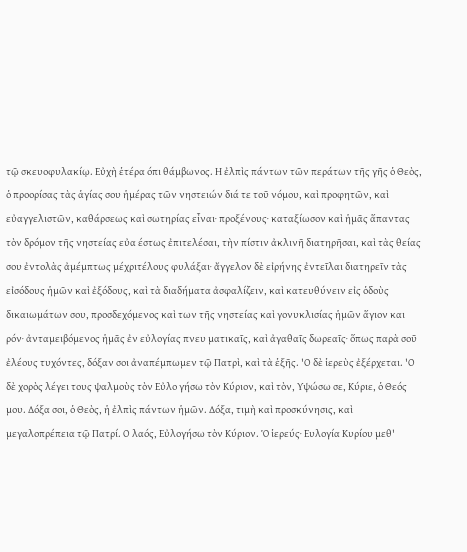τῷ σκευοφυλακίῳ. Εὐχὴ ἑτέρα όπι θάμβωνος. Η ἐλπὶς πάντων τῶν περάτων τῆς γῆς ὁ Θεὸς, ὁ προορίσας τὰς ἁγίας σου ἡμέρας τῶν νηστειών διά τε τοῦ νόμου, καὶ προφητῶν, καὶ εὐαγγελιστῶν, καθάρσεως καὶ σωτηρίας εἶναι· προξένους· καταξίωσον καὶ ἡμᾶς ἅπαντας τὸν δρόμον τῆς νηστείας εὐα έστως ἐπιτελέσαι, τὴν πίστιν ἀκλινῆ διατηρῆσαι, καὶ τὰς θείας σου ἐντολὰς ἀμέμπτως μέχριτέλους φυλάξαι· ἄγγελον δὲ εἰρήνης ἐντεῖλαι διατηρεῖν τὰς εἰσόδους ἡμῶν καὶ ἐξόδους, καὶ τὰ διαδήματα ἀσφαλίζειν, καὶ κατευθύνειν εἰς ὁδοὺς δικαιωμάτων σου, προσδεχόμενος καὶ των τῆς νηστείας καὶ γονυκλισίας ἡμῶν ἅγιον και ρόν· ἀνταμειβόμενος ἡμᾶς ἐν εὐλογίας πνευ ματικαῖς, καὶ ἀγαθαῖς δωρεαῖς· ὅπως παρὰ σοῦ ἐλέους τυχόντες, δόξαν σοι ἀναπέμπωμεν τῷ Πατρὶ, καὶ τὰ ἑξῆς. 'Ο δὲ ἱερεὺς ἐξέρχεται. 'Ο δὲ χορὸς λέγει τους ψαλμοὺς τὸν Εὐλο γήσω τὸν Κύριον, καὶ τὸν, Υψώσω σε, Κύριε, ὁ Θεός μου. Δόξα σοι, ὁ Θεὸς, ἡ ἐλπὶς πάντων ἡμῶν. Δόξα, τιμὴ καὶ προσκύνησις, καὶ μεγαλοπρέπεια τῷ Πατρί. Ο λαός, Εὐλογήσω τὸν Κύριον. Ὁ ἱερεύς· Ευλογία Κυρίου μεθ'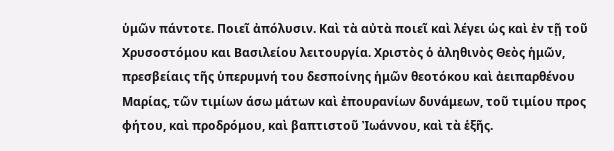ὑμῶν πάντοτε. Ποιεῖ ἀπόλυσιν. Καὶ τὰ αὐτὰ ποιεῖ καὶ λέγει ὡς καὶ ἐν τῇ τοῦ Χρυσοστόμου και Βασιλείου λειτουργία. Χριστὸς ὁ ἀληθινὸς Θεὸς ἡμῶν, πρεσβείαις τῆς ὑπερυμνή του δεσποίνης ἡμῶν θεοτόκου καὶ ἀειπαρθένου Μαρίας, τῶν τιμίων άσω μάτων καὶ ἐπουρανίων δυνάμεων, τοῦ τιμίου προς φήτου, καὶ προδρόμου, καὶ βαπτιστοῦ Ἰωάννου, καὶ τὰ ἑξῆς.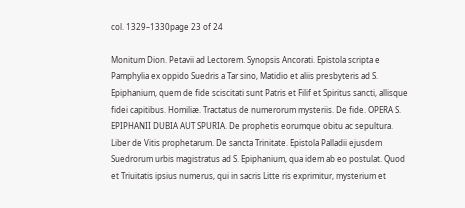col. 1329–1330page 23 of 24

Monitum Dion. Petavii ad Lectorem. Synopsis Ancorati. Epistola scripta e Pamphylia ex oppido Suedris a Tar sino, Matidio et aliis presbyteris ad S. Epiphanium, quem de fide sciscitati sunt Patris et Filif et Spiritus sancti, allisque fidei capitibus. Homiliæ. Tractatus de numerorum mysteriis. De fide. OPERA S. EPIPHANII DUBIA AUT SPURIA. De prophetis eorumque obitu ac sepultura. Liber de Vitis prophetarum. De sancta Trinitate. Epistola Palladii ejusdem Suedrorum urbis magistratus ad S. Epiphanium, qua idem ab eo postulat. Quod et Triuitatis ipsius numerus, qui in sacris Litte ris exprimitur, mysterium et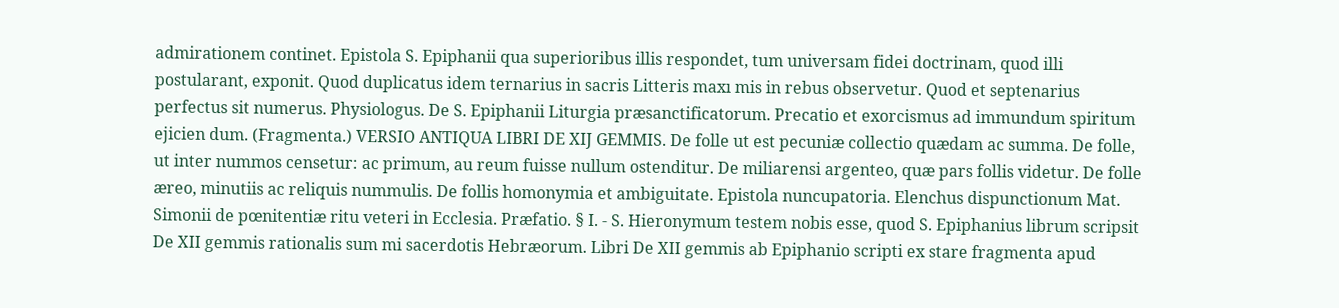admirationem continet. Epistola S. Epiphanii qua superioribus illis respondet, tum universam fidei doctrinam, quod illi postularant, exponit. Quod duplicatus idem ternarius in sacris Litteris maxı mis in rebus observetur. Quod et septenarius perfectus sit numerus. Physiologus. De S. Epiphanii Liturgia præsanctificatorum. Precatio et exorcismus ad immundum spiritum ejicien dum. (Fragmenta.) VERSIO ANTIQUA LIBRI DE XIJ GEMMIS. De folle ut est pecuniæ collectio quædam ac summa. De folle, ut inter nummos censetur: ac primum, au reum fuisse nullum ostenditur. De miliarensi argenteo, quæ pars follis videtur. De folle æreo, minutiis ac reliquis nummulis. De follis homonymia et ambiguitate. Epistola nuncupatoria. Elenchus dispunctionum Mat. Simonii de pœnitentiæ ritu veteri in Ecclesia. Præfatio. § I. - S. Hieronymum testem nobis esse, quod S. Epiphanius librum scripsit De XII gemmis rationalis sum mi sacerdotis Hebræorum. Libri De XII gemmis ab Epiphanio scripti ex stare fragmenta apud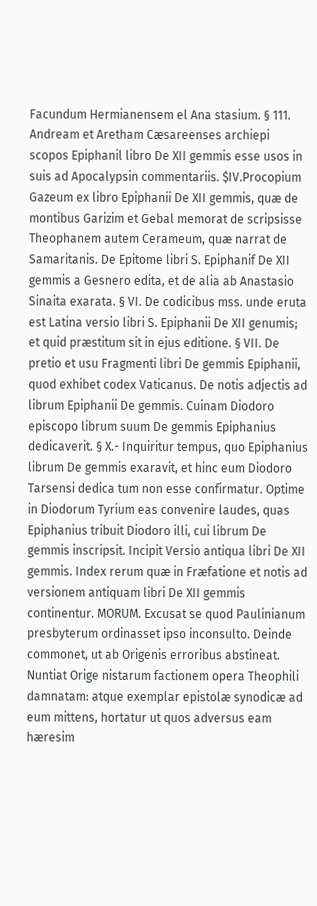Facundum Hermianensem el Ana stasium. § 111. Andream et Aretham Cæsareenses archiepi scopos Epiphanil libro De XII gemmis esse usos in suis ad Apocalypsin commentariis. $IV.Procopium Gazeum ex libro Epiphanii De XII gemmis, quæ de montibus Garizim et Gebal memorat de scripsisse Theophanem autem Cerameum, quæ narrat de Samaritanis. De Epitome libri S. Epiphanif De XII gemmis a Gesnero edita, et de alia ab Anastasio Sinaita exarata. § VI. De codicibus mss. unde eruta est Latina versio libri S. Epiphanii De XII genumis; et quid præstitum sit in ejus editione. § VII. De pretio et usu Fragmenti libri De gemmis Epiphanii, quod exhibet codex Vaticanus. De notis adjectis ad librum Epiphanii De gemmis. Cuinam Diodoro episcopo librum suum De gemmis Epiphanius dedicaverit. § X.- Inquiritur tempus, quo Epiphanius librum De gemmis exaravit, et hinc eum Diodoro Tarsensi dedica tum non esse confirmatur. Optime in Diodorum Tyrium eas convenire laudes, quas Epiphanius tribuit Diodoro illi, cui librum De gemmis inscripsit. Incipit Versio antiqua libri De XII gemmis. Index rerum quæ in Fræfatione et notis ad versionem antiquam libri De XII gemmis continentur. MORUM. Excusat se quod Paulinianum presbyterum ordinasset ipso inconsulto. Deinde commonet, ut ab Origenis erroribus abstineat. Nuntiat Orige nistarum factionem opera Theophili damnatam: atque exemplar epistolæ synodicæ ad eum mittens, hortatur ut quos adversus eam hæresim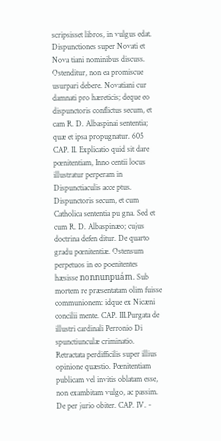scripsisset libros, in vulgus edat. Dispunctiones super Novati et Nova tiani nominibus discuss. Ostenditur, non ea promiscue usurpari debere. Novatiani cur damnati pro hæreticis; deque eo dispunctoris conflictus secum, et cam R. D. Albaspinai sententia; quæ et ipsa propugnatur. 605 CAP. II. Explicatio quid sit dare pœnitentiam, Inno centii locus illustratur perperam in Dispunctiaculis acce ptus. Dispunctoris secum, et cum Catholica sententia pu gna. Sed et cum R. D. Albaspinæo; cujus doctrina defen ditur. De quarto gradu pœnitentiæ. Ostensum perpetuos in eo poenitentes hæsisse nonnunpuám. Sub mortem re præsentatam olim fuisse communionem: idque ex Nicæni concilii mente. CAP. III.Purgata de illustri cardinali Perronio Di spunctiunculæ criminatio. Retractata perdifficilis super illius opinione quæstio. Pœnitentiam publicam vel invitis oblatam esse, non exambitam vulgo, ac passim. De per jurio obiter. CAP. IV. -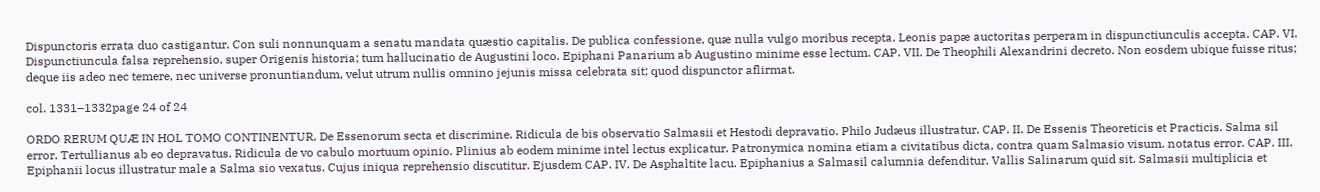Dispunctoris errata duo castigantur. Con suli nonnunquam a senatu mandata quæstio capitalis. De publica confessione, quæ nulla vulgo moribus recepta. Leonis papæ auctoritas perperam in dispunctiunculis accepta. CAP. VI. Dispunctiuncula falsa reprehensio, super Origenis historia; tum hallucinatio de Augustini loco. Epiphani Panarium ab Augustino minime esse lectum. CAP. VII. De Theophili Alexandrini decreto. Non eosdem ubique fuisse ritus; deque iis adeo nec temere, nec universe pronuntiandum, velut utrum nullis omnino jejunis missa celebrata sit; quod dispunctor aflirmat.

col. 1331–1332page 24 of 24

ORDO RERUM QUÆ IN HOL TOMO CONTINENTUR. De Essenorum secta et discrimine. Ridicula de bis observatio Salmasii et Hestodi depravatio. Philo Judæus illustratur. CAP. II. De Essenis Theoreticis et Practicis. Salma sil error. Tertullianus ab eo depravatus. Ridicula de vo cabulo mortuum opinio. Plinius ab eodem minime intel lectus explicatur. Patronymica nomina etiam a civitatibus dicta, contra quam Salmasio visum. notatus error. CAP. III. Epiphanii locus illustratur male a Salma sio vexatus. Cujus iniqua reprehensio discutitur. Ejusdem CAP. IV. De Asphaltite lacu. Epiphanius a Salmasil calumnia defenditur. Vallis Salinarum quid sit. Salmasii multiplicia et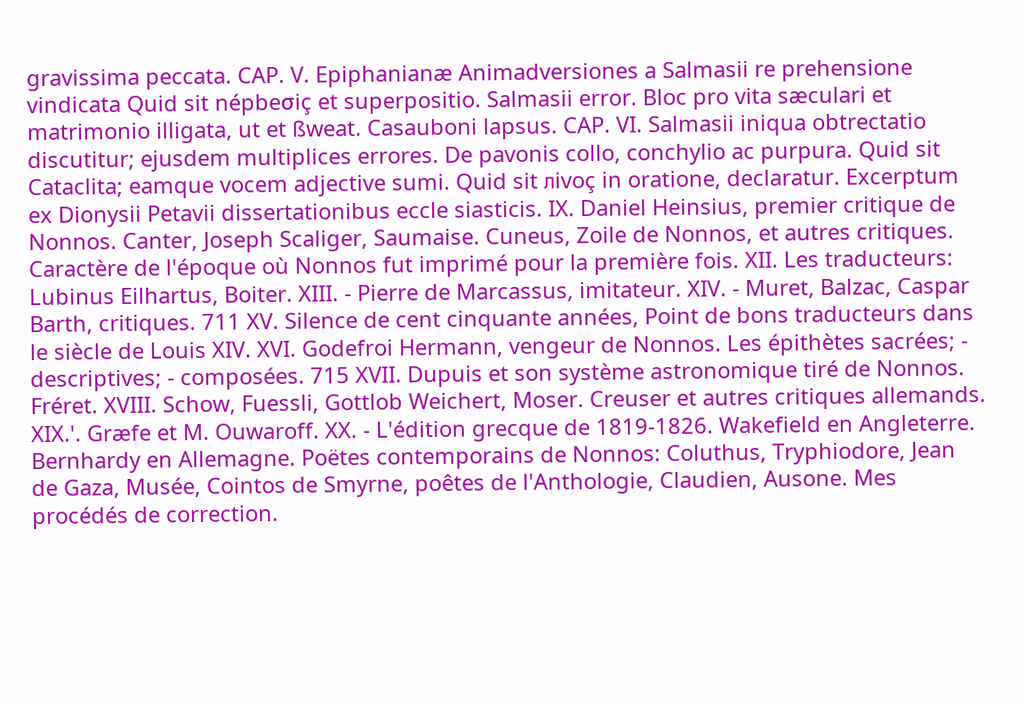gravissima peccata. CAP. V. Epiphanianæ Animadversiones a Salmasii re prehensione vindicata Quid sit népbeσiç et superpositio. Salmasii error. Bloc pro vita sæculari et matrimonio illigata, ut et ßweat. Casauboni lapsus. CAP. VI. Salmasii iniqua obtrectatio discutitur; ejusdem multiplices errores. De pavonis collo, conchylio ac purpura. Quid sit Cataclita; eamque vocem adjective sumi. Quid sit лivoç in oratione, declaratur. Excerptum ex Dionysii Petavii dissertationibus eccle siasticis. IX. Daniel Heinsius, premier critique de Nonnos. Canter, Joseph Scaliger, Saumaise. Cuneus, Zoile de Nonnos, et autres critiques. Caractère de l'époque où Nonnos fut imprimé pour la première fois. XII. Les traducteurs: Lubinus Eilhartus, Boiter. XIII. - Pierre de Marcassus, imitateur. XIV. - Muret, Balzac, Caspar Barth, critiques. 711 XV. Silence de cent cinquante années, Point de bons traducteurs dans le siècle de Louis XIV. XVI. Godefroi Hermann, vengeur de Nonnos. Les épithètes sacrées; - descriptives; - composées. 715 XVII. Dupuis et son système astronomique tiré de Nonnos. Fréret. XVIII. Schow, Fuessli, Gottlob Weichert, Moser. Creuser et autres critiques allemands. XIX.'. Græfe et M. Ouwaroff. XX. - L'édition grecque de 1819-1826. Wakefield en Angleterre. Bernhardy en Allemagne. Poëtes contemporains de Nonnos: Coluthus, Tryphiodore, Jean de Gaza, Musée, Cointos de Smyrne, poêtes de l'Anthologie, Claudien, Ausone. Mes procédés de correction.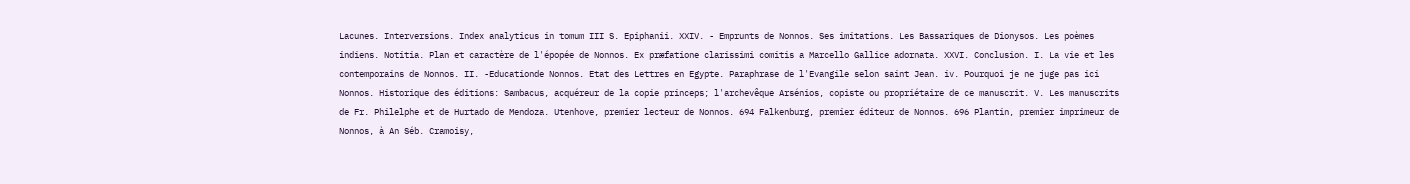Lacunes. Interversions. Index analyticus in tomum III S. Epiphanii. XXIV. - Emprunts de Nonnos. Ses imitations. Les Bassariques de Dionysos. Les poèmes indiens. Notitia. Plan et caractère de l'épopée de Nonnos. Ex præfatione clarissimi comitis a Marcello Gallice adornata. XXVI. Conclusion. I. La vie et les contemporains de Nonnos. II. -Educationde Nonnos. Etat des Lettres en Egypte. Paraphrase de l'Evangile selon saint Jean. iv. Pourquoi je ne juge pas ici Nonnos. Historique des éditions: Sambacus, acquéreur de la copie princeps; l'archevêque Arsénios, copiste ou propriétaire de ce manuscrit. V. Les manuscrits de Fr. Philelphe et de Hurtado de Mendoza. Utenhove, premier lecteur de Nonnos. 694 Falkenburg, premier éditeur de Nonnos. 696 Plantin, premier imprimeur de Nonnos, à An Séb. Cramoisy,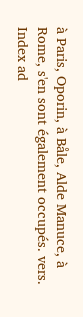à Paris, Oporin, à Båle, Alde Manuce, à Rome, s'en sont également occupés. vers. Index ad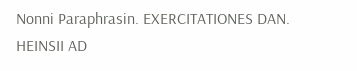Nonni Paraphrasin. EXERCITATIONES DAN. HEINSII AD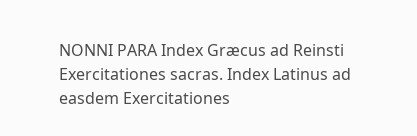NONNI PARA Index Græcus ad Reinsti Exercitationes sacras. Index Latinus ad easdem Exercitationes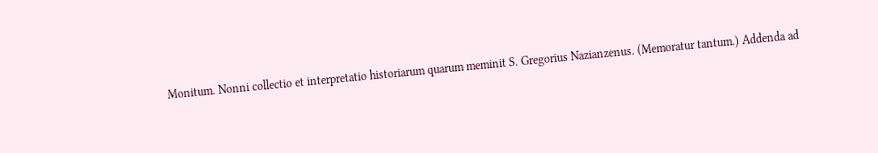Monitum. Nonni collectio et interpretatio historiarum quarum meminit S. Gregorius Nazianzenus. (Memoratur tantum.) Addenda ad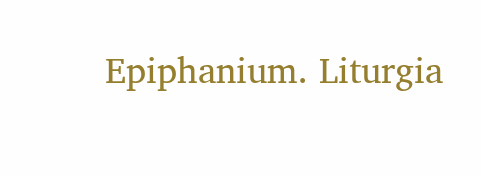Epiphanium. Liturgia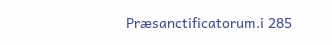Præsanctificatorum.i 285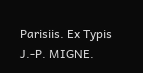Parisiis. Ex Typis J.-P. MIGNE.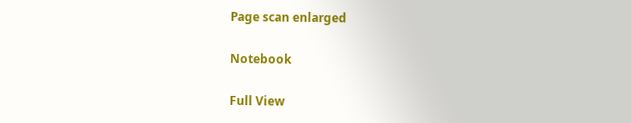Page scan enlarged

Notebook

Full View